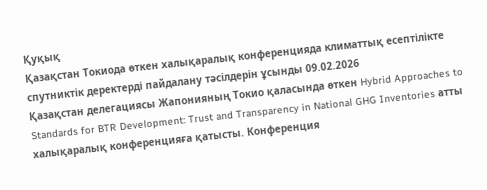Қуқық
Қазақстан Токиода өткен халықаралық конференцияда климаттық есептілікте спутниктік деректерді пайдалану тәсілдерін ұсынды 09.02.2026
Қазақстан делегациясы Жапонияның Токио қаласында өткен Hybrid Approaches to Standards for BTR Development: Trust and Transparency in National GHG Inventories атты халықаралық конференцияға қатысты. Конференция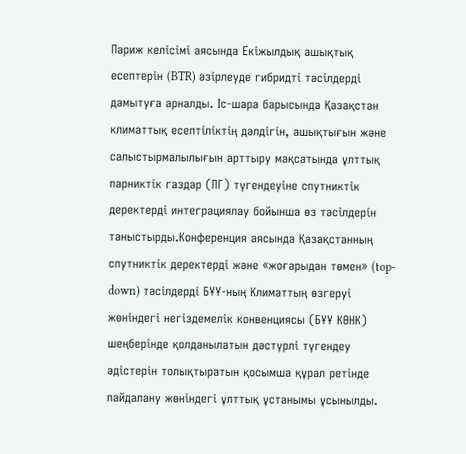Париж келісімі аясында Екіжылдық ашықтық есептерін (BTR) әзірлеуде гибридті тәсілдерді дамытуға арналды. Іс-шара барысында Қазақстан климаттық есептіліктің дәлдігін, ашықтығын және салыстырмалылығын арттыру мақсатында ұлттық парниктік газдар (ПГ) түгендеуіне спутниктік деректерді интеграциялау бойынша өз тәсілдерін таныстырды.Конференция аясында Қазақстанның спутниктік деректерді және «жоғарыдан төмен» (top-down) тәсілдерді БҰҰ-ның Климаттың өзгеруі жөніндегі негіздемелік конвенциясы (БҰҰ КӨНК) шеңберінде қолданылатын дәстүрлі түгендеу әдістерін толықтыратын қосымша құрал ретінде пайдалану жөніндегі ұлттық ұстанымы ұсынылды.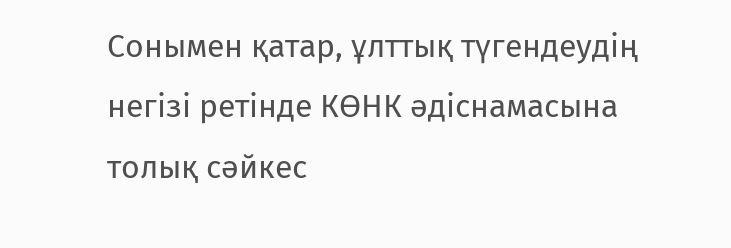Сонымен қатар, ұлттық түгендеудің негізі ретінде КӨНК әдіснамасына толық сәйкес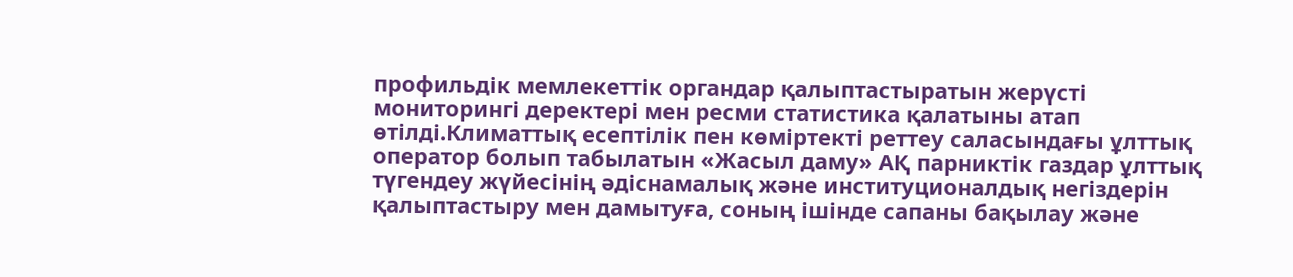профильдік мемлекеттік органдар қалыптастыратын жерүсті мониторингі деректері мен ресми статистика қалатыны атап өтілді.Климаттық есептілік пен көміртекті реттеу саласындағы ұлттық оператор болып табылатын «Жасыл даму» АҚ парниктік газдар ұлттық түгендеу жүйесінің әдіснамалық және институционалдық негіздерін қалыптастыру мен дамытуға, соның ішінде сапаны бақылау және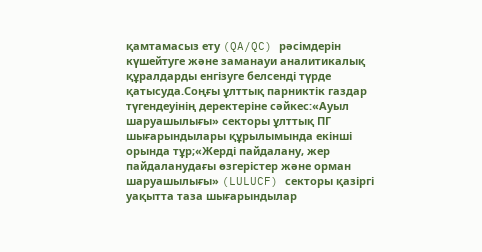қамтамасыз ету (QA/QC) рәсімдерін күшейтуге және заманауи аналитикалық құралдарды енгізуге белсенді түрде қатысуда.Соңғы ұлттық парниктік газдар түгендеуінің деректеріне сәйкес:«Ауыл шаруашылығы» секторы ұлттық ПГ шығарындылары құрылымында екінші орында тұр;«Жерді пайдалану, жер пайдаланудағы өзгерістер және орман шаруашылығы» (LULUCF) секторы қазіргі уақытта таза шығарындылар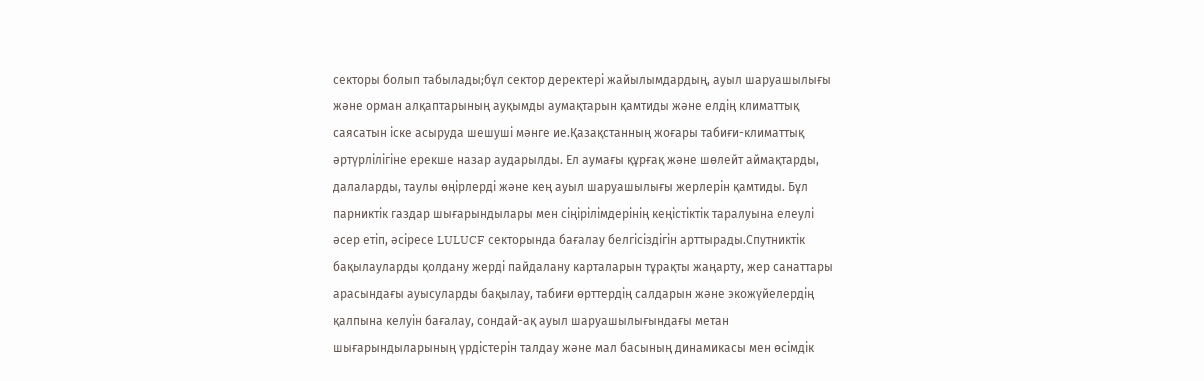секторы болып табылады;бұл сектор деректері жайылымдардың, ауыл шаруашылығы және орман алқаптарының ауқымды аумақтарын қамтиды және елдің климаттық саясатын іске асыруда шешуші мәнге ие.Қазақстанның жоғары табиғи-климаттық әртүрлілігіне ерекше назар аударылды. Ел аумағы құрғақ және шөлейт аймақтарды, далаларды, таулы өңірлерді және кең ауыл шаруашылығы жерлерін қамтиды. Бұл парниктік газдар шығарындылары мен сіңірілімдерінің кеңістіктік таралуына елеулі әсер етіп, әсіресе LULUCF секторында бағалау белгісіздігін арттырады.Спутниктік бақылауларды қолдану жерді пайдалану карталарын тұрақты жаңарту, жер санаттары арасындағы ауысуларды бақылау, табиғи өрттердің салдарын және экожүйелердің қалпына келуін бағалау, сондай-ақ ауыл шаруашылығындағы метан шығарындыларының үрдістерін талдау және мал басының динамикасы мен өсімдік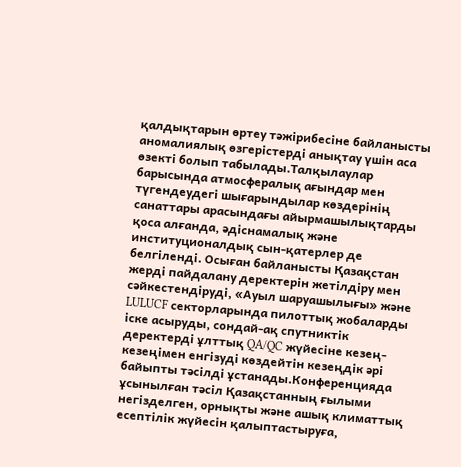қалдықтарын өртеу тәжірибесіне байланысты аномалиялық өзгерістерді анықтау үшін аса өзекті болып табылады.Талқылаулар барысында атмосфералық ағындар мен түгендеудегі шығарындылар көздерінің санаттары арасындағы айырмашылықтарды қоса алғанда, әдіснамалық және институционалдық сын-қатерлер де белгіленді. Осыған байланысты Қазақстан жерді пайдалану деректерін жетілдіру мен сәйкестендіруді, «Ауыл шаруашылығы» және LULUCF секторларында пилоттық жобаларды іске асыруды, сондай-ақ спутниктік деректерді ұлттық QA/QC жүйесіне кезең-кезеңімен енгізуді көздейтін кезеңдік әрі байыпты тәсілді ұстанады.Конференцияда ұсынылған тәсіл Қазақстанның ғылыми негізделген, орнықты және ашық климаттық есептілік жүйесін қалыптастыруға,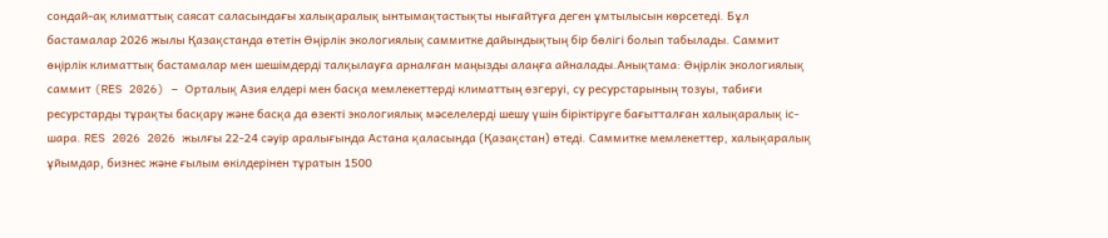сондай-ақ климаттық саясат саласындағы халықаралық ынтымақтастықты нығайтуға деген ұмтылысын көрсетеді. Бұл бастамалар 2026 жылы Қазақстанда өтетін Өңірлік экологиялық саммитке дайындықтың бір бөлігі болып табылады. Саммит өңірлік климаттық бастамалар мен шешімдерді талқылауға арналған маңызды алаңға айналады.Анықтама: Өңірлік экологиялық саммит (RES 2026) – Орталық Азия елдері мен басқа мемлекеттерді климаттың өзгеруі, су ресурстарының тозуы, табиғи ресурстарды тұрақты басқару және басқа да өзекті экологиялық мәселелерді шешу үшін біріктіруге бағытталған халықаралық іс-шара. RES 2026 2026 жылғы 22-24 сәуір аралығында Астана қаласында (Қазақстан) өтеді. Саммитке мемлекеттер, халықаралық ұйымдар, бизнес және ғылым өкілдерінен тұратын 1500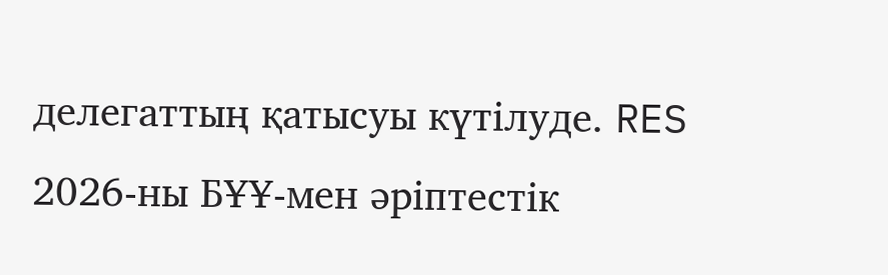делегаттың қатысуы күтілуде. RES 2026-ны БҰҰ-мен әріптестік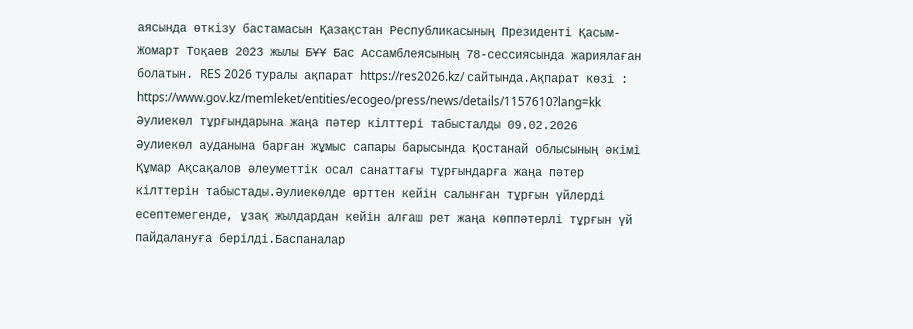аясында өткізу бастамасын Қазақстан Республикасының Президенті Қасым-Жомарт Тоқаев 2023 жылы БҰҰ Бас Ассамблеясының 78-сессиясында жариялаған болатын. RES 2026 туралы ақпарат https://res2026.kz/ сайтында.Ақпарат көзі : https://www.gov.kz/memleket/entities/ecogeo/press/news/details/1157610?lang=kk
Әулиекөл тұрғындарына жаңа пәтер кілттері табысталды 09.02.2026
Әулиекөл ауданына барған жұмыс сапары барысында Қостанай облысының әкімі Құмар Ақсақалов әлеуметтік осал санаттағы тұрғындарға жаңа пәтер кілттерін табыстады.Әулиекөлде өрттен кейін салынған тұрғын үйлерді есептемегенде, ұзақ жылдардан кейін алғаш рет жаңа көппәтерлі тұрғын үй пайдалануға берілді.Баспаналар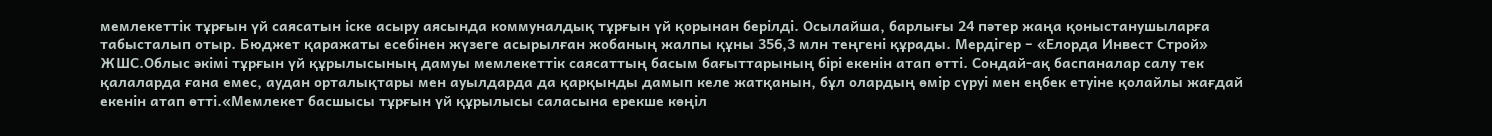мемлекеттік тұрғын үй саясатын іске асыру аясында коммуналдық тұрғын үй қорынан берілді. Осылайша, барлығы 24 пәтер жаңа қоныстанушыларға табысталып отыр. Бюджет қаражаты есебінен жүзеге асырылған жобаның жалпы құны 356,3 млн теңгені құрады. Мердігер – «Елорда Инвест Строй» ЖШС.Облыс әкімі тұрғын үй құрылысының дамуы мемлекеттік саясаттың басым бағыттарының бірі екенін атап өтті. Сондай-ақ баспаналар салу тек қалаларда ғана емес, аудан орталықтары мен ауылдарда да қарқынды дамып келе жатқанын, бұл олардың өмір сүруі мен еңбек етуіне қолайлы жағдай екенін атап өтті.«Мемлекет басшысы тұрғын үй құрылысы саласына ерекше көңіл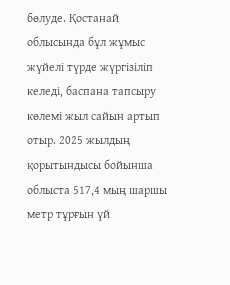бөлуде. Қостанай облысында бұл жұмыс жүйелі түрде жүргізіліп келеді, баспана тапсыру көлемі жыл сайын артып отыр. 2025 жылдың қорытындысы бойынша облыста 517,4 мың шаршы метр тұрғын үй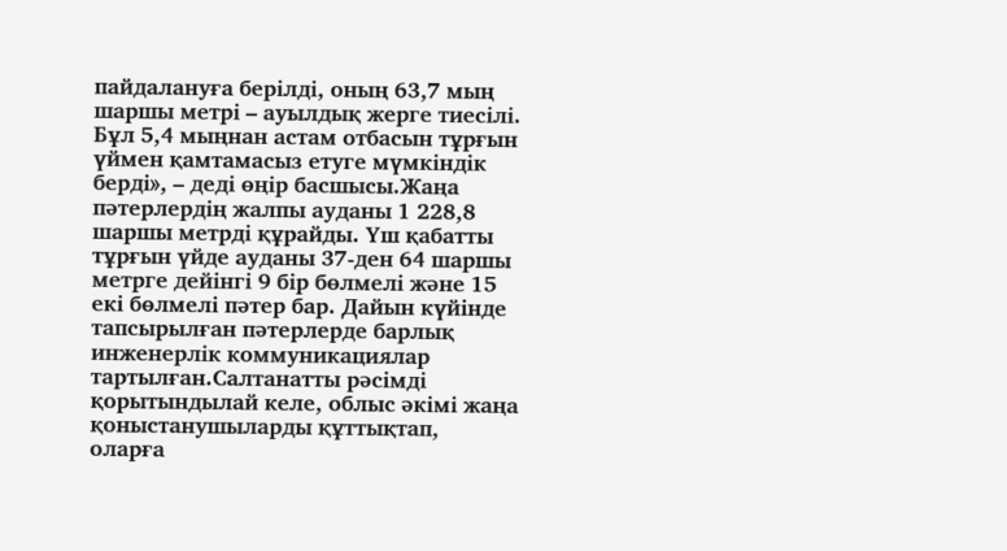пайдалануға берілді, оның 63,7 мың шаршы метрі – ауылдық жерге тиесілі. Бұл 5,4 мыңнан астам отбасын тұрғын үймен қамтамасыз етуге мүмкіндік берді», – деді өңір басшысы.Жаңа пәтерлердің жалпы ауданы 1 228,8 шаршы метрді құрайды. Үш қабатты тұрғын үйде ауданы 37-ден 64 шаршы метрге дейінгі 9 бір бөлмелі және 15 екі бөлмелі пәтер бар. Дайын күйінде тапсырылған пәтерлерде барлық инженерлік коммуникациялар тартылған.Салтанатты рәсімді қорытындылай келе, облыс әкімі жаңа қоныстанушыларды құттықтап, оларға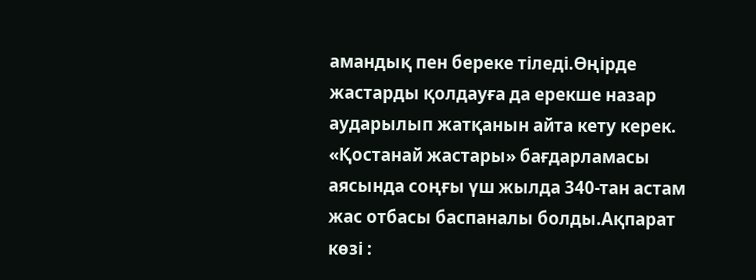амандық пен береке тіледі.Өңірде жастарды қолдауға да ерекше назар аударылып жатқанын айта кету керек. «Қостанай жастары» бағдарламасы аясында соңғы үш жылда 340-тан астам жас отбасы баспаналы болды.Ақпарат көзі :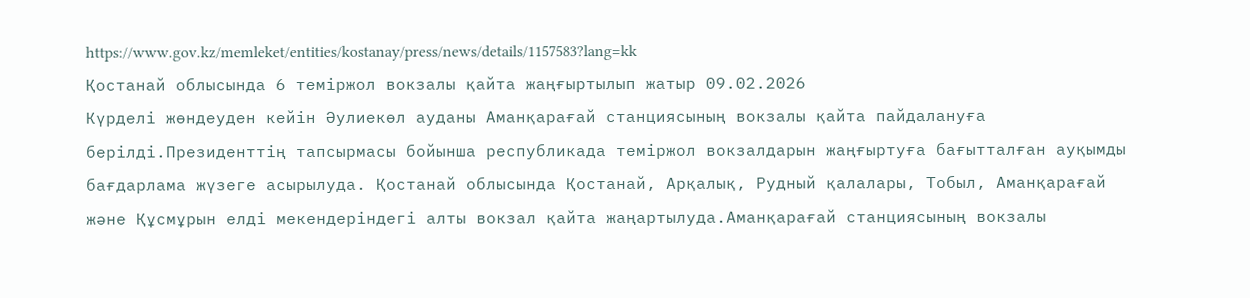https://www.gov.kz/memleket/entities/kostanay/press/news/details/1157583?lang=kk
Қостанай облысында 6 теміржол вокзалы қайта жаңғыртылып жатыр 09.02.2026
Күрделі жөндеуден кейін Әулиекөл ауданы Аманқарағай станциясының вокзалы қайта пайдалануға берілді.Президенттің тапсырмасы бойынша республикада теміржол вокзалдарын жаңғыртуға бағытталған ауқымды бағдарлама жүзеге асырылуда. Қостанай облысында Қостанай, Арқалық, Рудный қалалары, Тобыл, Аманқарағай және Құсмұрын елді мекендеріндегі алты вокзал қайта жаңартылуда.Аманқарағай станциясының вокзалы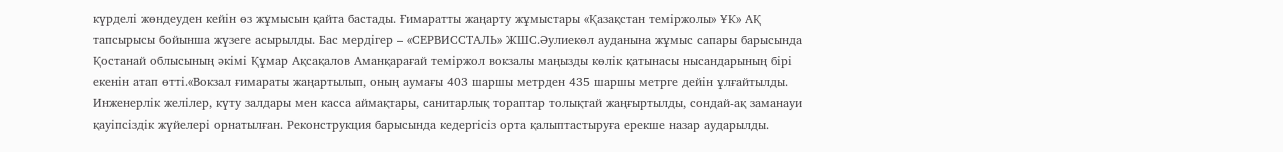күрделі жөндеуден кейін өз жұмысын қайта бастады. Ғимаратты жаңарту жұмыстары «Қазақстан теміржолы» ҰК» АҚ тапсырысы бойынша жүзеге асырылды. Бас мердігер – «СЕРВИССТАЛЬ» ЖШС.Әулиекөл ауданына жұмыс сапары барысында Қостанай облысының әкімі Құмар Ақсақалов Аманқарағай теміржол вокзалы маңызды көлік қатынасы нысандарының бірі екенін атап өтті.«Вокзал ғимараты жаңартылып, оның аумағы 403 шаршы метрден 435 шаршы метрге дейін ұлғайтылды. Инженерлік желілер, күту залдары мен касса аймақтары, санитарлық тораптар толықтай жаңғыртылды, сондай-ақ заманауи қауіпсіздік жүйелері орнатылған. Реконструкция барысында кедергісіз орта қалыптастыруға ерекше назар аударылды.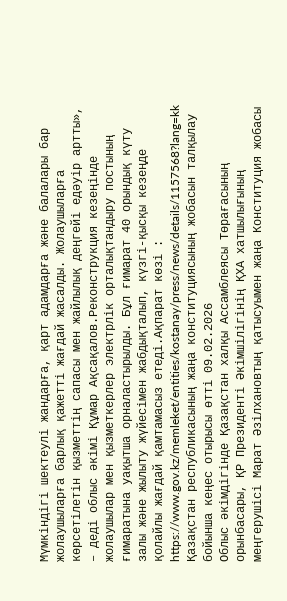Мүмкіндігі шектеулі жандарға, қарт адамдарға және балалары бар жолаушыларға барлық қажетті жағдай жасалды. Жолаушыларға көрсетілетін қызметтің сапасы мен жайлылық деңгейі едәуір артты», – деді облыс әкімі Құмар Ақсақалов.Реконструкция кезеңінде жолаушылар мен қызметкерлер электрлік орталықтандыру постының ғимаратына уақытша орналастырылды. Бұл ғимарат 40 орындық күту залы және жылыту жүйесімен жабдықталып, күзгі-қысқы кезеңде қолайлы жағдай қамтамасыз етеді.Ақпарат көзі : https://www.gov.kz/memleket/entities/kostanay/press/news/details/1157568?lang=kk
Қазақстан республикасының жаңа конституциясының жобасын талқылау бойынша кеңес отырысы өтті 09.02.2026
Облыс әкімдігінде Қазақстан халқы Ассамблеясы Төрағасының орынбасары, ҚР Президенті Әкімшілігінің ҚХА хатшылығының меңгерушісі Марат Әзілхановтың қатысуымен жаңа Конституция жобасы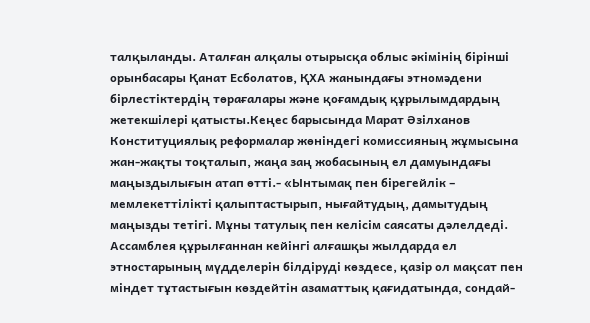талқыланды. Аталған алқалы отырысқа облыс әкімінің бірінші орынбасары Қанат Есболатов, ҚХА жанындағы этномәдени бірлестіктердің төрағалары және қоғамдық құрылымдардың жетекшілері қатысты.Кеңес барысында Марат Әзілханов Конституциялық реформалар жөніндегі комиссияның жұмысына жан-жақты тоқталып, жаңа заң жобасының ел дамуындағы маңыздылығын атап өтті.- «Ынтымақ пен бірегейлік – мемлекеттілікті қалыптастырып, нығайтудың, дамытудың маңызды тетігі. Мұны татулық пен келісім саясаты дәлелдеді. Ассамблея құрылғаннан кейінгі алғашқы жылдарда ел этностарының мүдделерін білдіруді көздесе, қазір ол мақсат пен міндет тұтастығын көздейтін азаматтық қағидатында, сондай-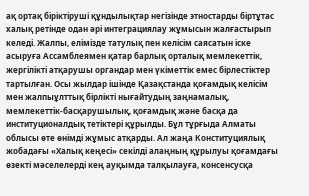ақ ортақ біріктіруші құндылықтар негізінде этностарды біртұтас халық ретінде одан әрі интеграциялау жұмысын жалғастырып келеді. Жалпы, елімізде татулық пен келісім саясатын іске асыруға Ассамблеямен қатар барлық орталық мемлекеттік, жергілікті атқарушы органдар мен үкіметтік емес бірлестіктер тартылған. Осы жылдар ішінде Қазақстанда қоғамдық келісім мен жалпыұлттық бірлікті нығайтудың заңнамалық, мемлекеттік-басқарушылық, қоғамдық және басқа да институционалдық тетіктері құрылды. Бұл тұрғыда Алматы облысы өте өнімді жұмыс атқарды. Ал жаңа Конституциялық жобадағы «Халық кеңесі» секілді алаңның құрылуы қоғамдағы өзекті мәселелерді кең ауқымда талқылауға, консенсусқа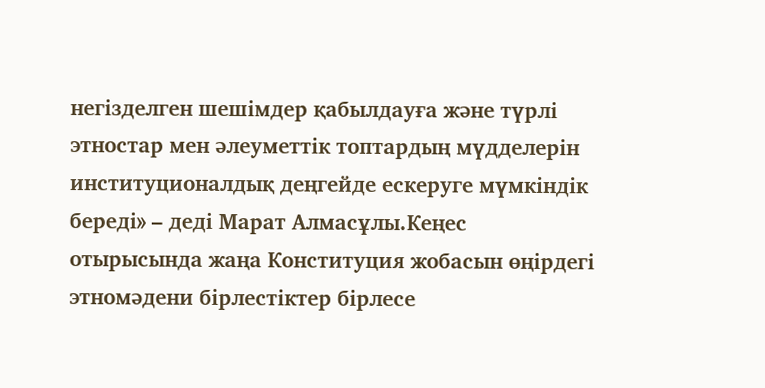негізделген шешімдер қабылдауға және түрлі этностар мен әлеуметтік топтардың мүдделерін институционалдық деңгейде ескеруге мүмкіндік береді» – деді Марат Алмасұлы.Кеңес отырысында жаңа Конституция жобасын өңірдегі этномәдени бірлестіктер бірлесе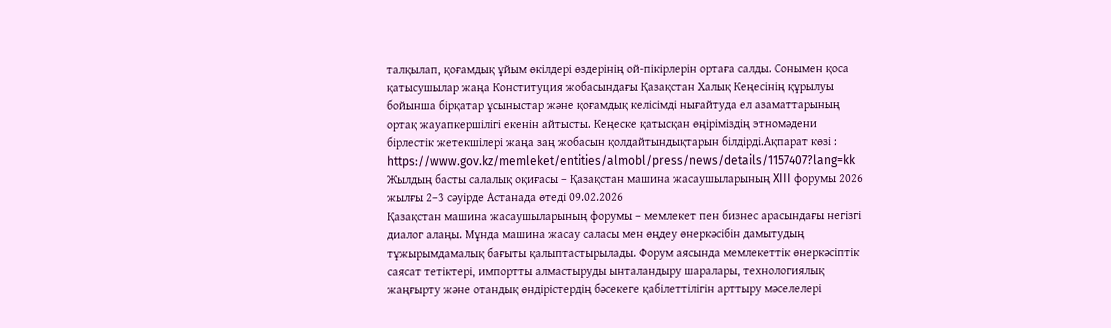талқылап, қоғамдық ұйым өкілдері өздерінің ой-пікірлерін ортаға салды. Сонымен қоса қатысушылар жаңа Конституция жобасындағы Қазақстан Халық Кеңесінің құрылуы бойынша бірқатар ұсыныстар және қоғамдық келісімді нығайтуда ел азаматтарының ортақ жауапкершілігі екенін айтысты. Кеңеске қатысқан өңіріміздің этномәдени бірлестік жетекшілері жаңа заң жобасын қолдайтындықтарын білдірді.Ақпарат көзі : https://www.gov.kz/memleket/entities/almobl/press/news/details/1157407?lang=kk
Жылдың басты салалық оқиғасы – Қазақстан машина жасаушыларының XIII форумы 2026 жылғы 2–3 сәуірде Астанада өтеді 09.02.2026
Қазақстан машина жасаушыларының форумы – мемлекет пен бизнес арасындағы негізгі диалог алаңы. Мұнда машина жасау саласы мен өңдеу өнеркәсібін дамытудың тұжырымдамалық бағыты қалыптастырылады. Форум аясында мемлекеттік өнеркәсіптік саясат тетіктері, импортты алмастыруды ынталандыру шаралары, технологиялық жаңғырту және отандық өндірістердің бәсекеге қабілеттілігін арттыру мәселелері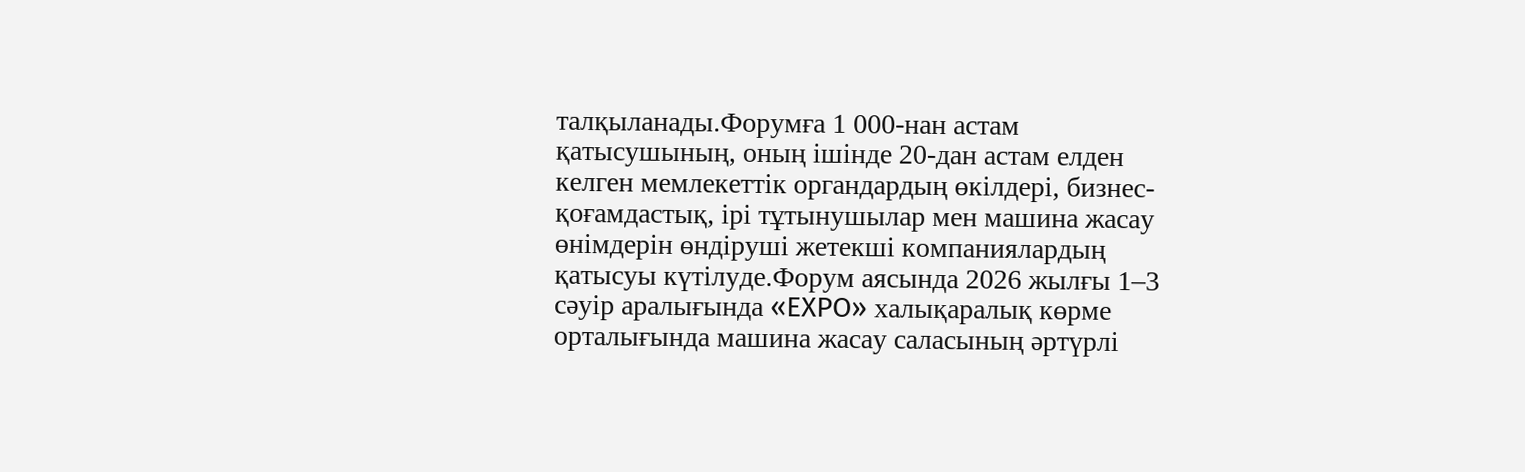талқыланады.Форумға 1 000-нан астам қатысушының, оның ішінде 20-дан астам елден келген мемлекеттік органдардың өкілдері, бизнес-қоғамдастық, ірі тұтынушылар мен машина жасау өнімдерін өндіруші жетекші компаниялардың қатысуы күтілуде.Форум аясында 2026 жылғы 1–3 сәуір аралығында «EXPO» халықаралық көрме орталығында машина жасау саласының әртүрлі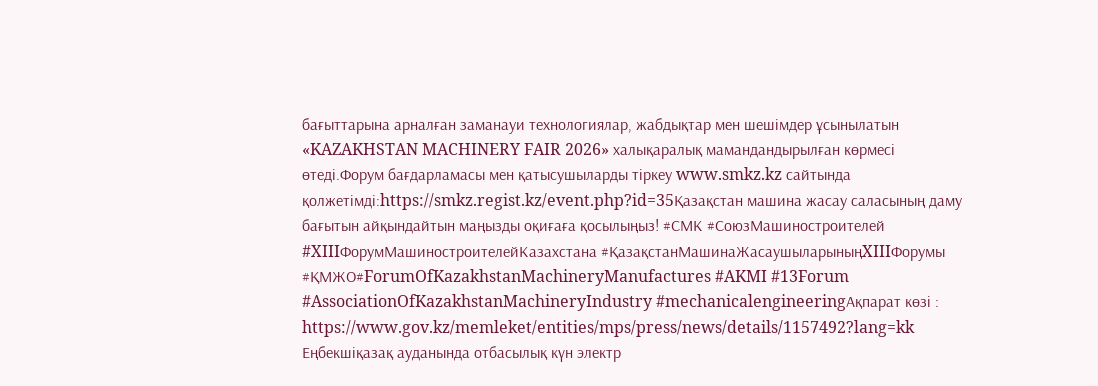бағыттарына арналған заманауи технологиялар, жабдықтар мен шешімдер ұсынылатын «KAZAKHSTAN MACHINERY FAIR 2026» халықаралық мамандандырылған көрмесі өтеді.Форум бағдарламасы мен қатысушыларды тіркеу www.smkz.kz сайтында қолжетімді:https://smkz.regist.kz/event.php?id=35Қазақстан машина жасау саласының даму бағытын айқындайтын маңызды оқиғаға қосылыңыз! #СМК #СоюзМашиностроителей #XIIIФорумМашиностроителейКазахстана #ҚазақстанМашинаЖасаушыларыныңXIIIФорумы #ҚМЖО#ForumOfKazakhstanMachineryManufactures #AKMI #13Forum #AssociationOfKazakhstanMachineryIndustry #mechanicalengineeringАқпарат көзі : https://www.gov.kz/memleket/entities/mps/press/news/details/1157492?lang=kk
Еңбекшіқазақ ауданында отбасылық күн электр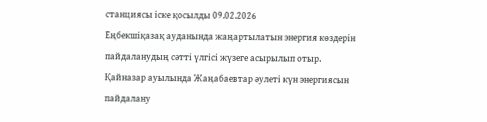станциясы іске қосылды 09.02.2026
Еңбекшіқазақ ауданында жаңартылатын энергия көздерін пайдаланудың сәтті үлгісі жүзеге асырылып отыр. Қайназар ауылында Жаңабаевтар әулеті күн энергиясын пайдалану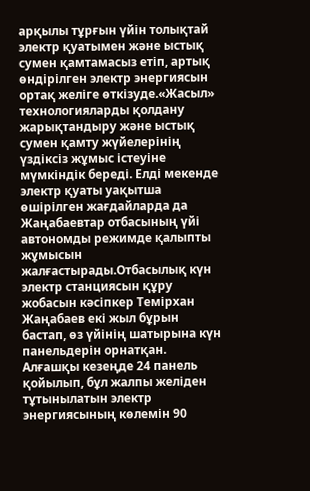арқылы тұрғын үйін толықтай электр қуатымен және ыстық сумен қамтамасыз етіп, артық өндірілген электр энергиясын ортақ желіге өткізуде.«Жасыл» технологияларды қолдану жарықтандыру және ыстық сумен қамту жүйелерінің үздіксіз жұмыс істеуіне мүмкіндік береді. Елді мекенде электр қуаты уақытша өшірілген жағдайларда да Жаңабаевтар отбасының үйі автономды режимде қалыпты жұмысын жалғастырады.Отбасылық күн электр станциясын құру жобасын кәсіпкер Темірхан Жаңабаев екі жыл бұрын бастап, өз үйінің шатырына күн панельдерін орнатқан. Алғашқы кезеңде 24 панель қойылып, бұл жалпы желіден тұтынылатын электр энергиясының көлемін 90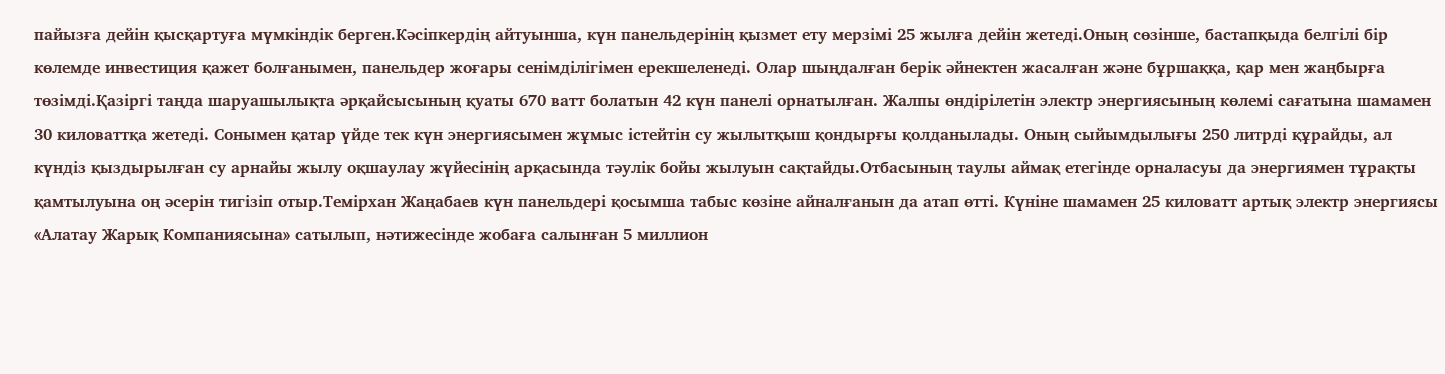пайызға дейін қысқартуға мүмкіндік берген.Кәсіпкердің айтуынша, күн панельдерінің қызмет ету мерзімі 25 жылға дейін жетеді.Оның сөзінше, бастапқыда белгілі бір көлемде инвестиция қажет болғанымен, панельдер жоғары сенімділігімен ерекшеленеді. Олар шыңдалған берік әйнектен жасалған және бұршаққа, қар мен жаңбырға төзімді.Қазіргі таңда шаруашылықта әрқайсысының қуаты 670 ватт болатын 42 күн панелі орнатылған. Жалпы өндірілетін электр энергиясының көлемі сағатына шамамен 30 киловаттқа жетеді. Сонымен қатар үйде тек күн энергиясымен жұмыс істейтін су жылытқыш қондырғы қолданылады. Оның сыйымдылығы 250 литрді құрайды, ал күндіз қыздырылған су арнайы жылу оқшаулау жүйесінің арқасында тәулік бойы жылуын сақтайды.Отбасының таулы аймақ етегінде орналасуы да энергиямен тұрақты қамтылуына оң әсерін тигізіп отыр.Темірхан Жаңабаев күн панельдері қосымша табыс көзіне айналғанын да атап өтті. Күніне шамамен 25 киловатт артық электр энергиясы «Алатау Жарық Компаниясына» сатылып, нәтижесінде жобаға салынған 5 миллион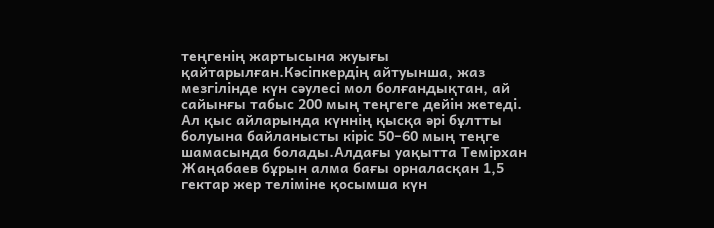теңгенің жартысына жуығы қайтарылған.Кәсіпкердің айтуынша, жаз мезгілінде күн сәулесі мол болғандықтан, ай сайынғы табыс 200 мың теңгеге дейін жетеді. Ал қыс айларында күннің қысқа әрі бұлтты болуына байланысты кіріс 50–60 мың теңге шамасында болады.Алдағы уақытта Темірхан Жаңабаев бұрын алма бағы орналасқан 1,5 гектар жер теліміне қосымша күн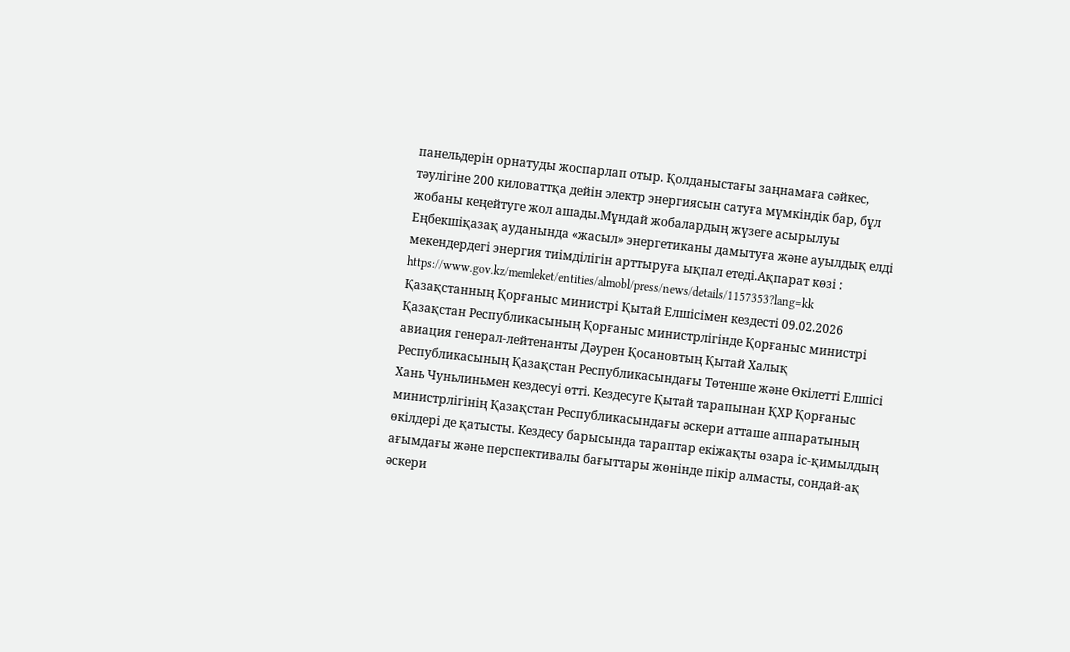панельдерін орнатуды жоспарлап отыр. Қолданыстағы заңнамаға сәйкес, тәулігіне 200 киловаттқа дейін электр энергиясын сатуға мүмкіндік бар, бұл жобаны кеңейтуге жол ашады.Мұндай жобалардың жүзеге асырылуы Еңбекшіқазақ ауданында «жасыл» энергетиканы дамытуға және ауылдық елді мекендердегі энергия тиімділігін арттыруға ықпал етеді.Ақпарат көзі : https://www.gov.kz/memleket/entities/almobl/press/news/details/1157353?lang=kk
Қазақстанның Қорғаныс министрі Қытай Елшісімен кездесті 09.02.2026
Қазақстан Республикасының Қорғаныс министрлігінде Қорғаныс министрі авиация генерал-лейтенанты Дәурен Қосановтың Қытай Халық Республикасының Қазақстан Республикасындағы Төтенше және Өкілетті Елшісі Хань Чуньлиньмен кездесуі өтті. Кездесуге Қытай тарапынан ҚХР Қорғаныс министрлігінің Қазақстан Республикасындағы әскери атташе аппаратының өкілдері де қатысты. Кездесу барысында тараптар екіжақты өзара іс-қимылдың ағымдағы және перспективалы бағыттары жөнінде пікір алмасты, сондай-ақ әскери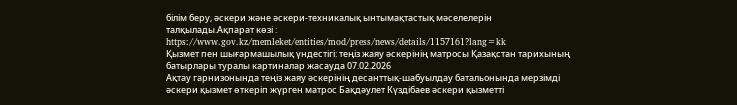білім беру, әскери және әскери-техникалық ынтымақтастық мәселелерін талқылады.Ақпарат көзі : https://www.gov.kz/memleket/entities/mod/press/news/details/1157161?lang=kk
Қызмет пен шығармашылық үндестігі: теңіз жаяу әскерінің матросы Қазақстан тарихының батырлары туралы картиналар жасауда 07.02.2026
Ақтау гарнизонында теңіз жаяу әскерінің десанттық-шабуылдау батальонында мерзімді әскери қызмет өткеріп жүрген матрос Бақдәулет Күздібаев әскери қызметті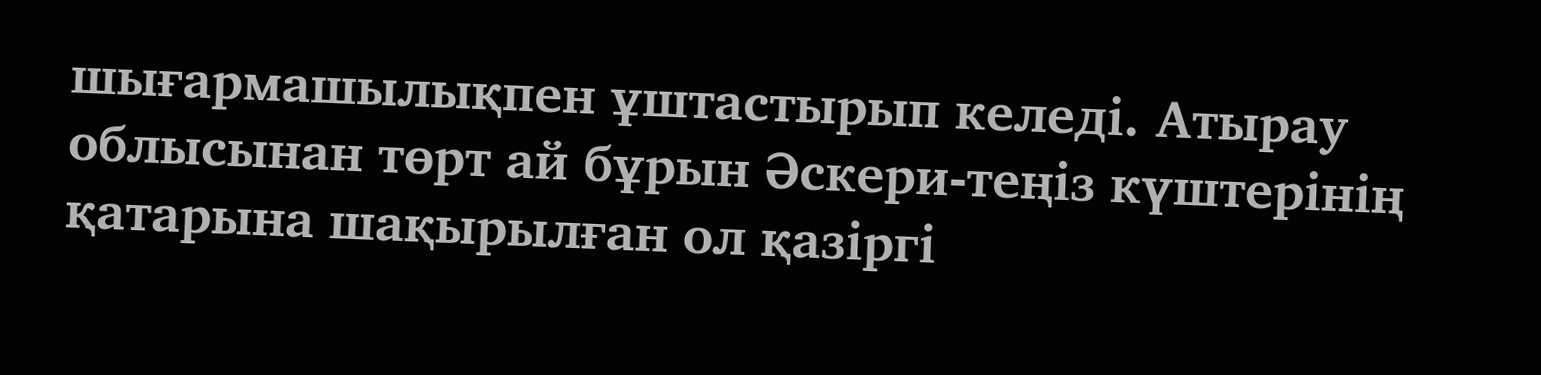шығармашылықпен ұштастырып келеді. Атырау облысынан төрт ай бұрын Әскери-теңіз күштерінің қатарына шақырылған ол қазіргі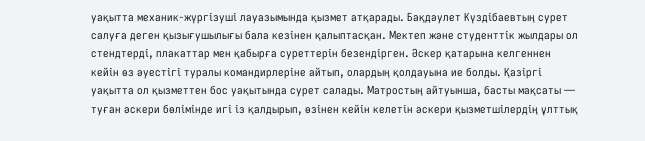уақытта механик-жүргізуші лауазымында қызмет атқарады. Бақдәулет Күздібаевтың сурет салуға деген қызығушылығы бала кезінен қалыптасқан. Мектеп және студенттік жылдары ол стендтерді, плакаттар мен қабырға суреттерін безендірген. Әскер қатарына келгеннен кейін өз әуестігі туралы командирлеріне айтып, олардың қолдауына ие болды. Қазіргі уақытта ол қызметтен бос уақытында сурет салады. Матростың айтуынша, басты мақсаты — туған әскери бөлімінде игі із қалдырып, өзінен кейін келетін әскери қызметшілердің ұлттық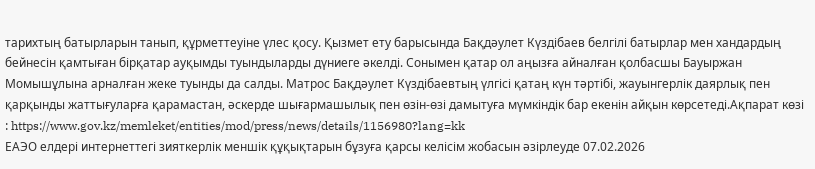тарихтың батырларын танып, құрметтеуіне үлес қосу. Қызмет ету барысында Бақдәулет Күздібаев белгілі батырлар мен хандардың бейнесін қамтыған бірқатар ауқымды туындыларды дүниеге әкелді. Сонымен қатар ол аңызға айналған қолбасшы Бауыржан Момышұлына арналған жеке туынды да салды. Матрос Бақдәулет Күздібаевтың үлгісі қатаң күн тәртібі, жауынгерлік даярлық пен қарқынды жаттығуларға қарамастан, әскерде шығармашылық пен өзін-өзі дамытуға мүмкіндік бар екенін айқын көрсетеді.Ақпарат көзі : https://www.gov.kz/memleket/entities/mod/press/news/details/1156980?lang=kk
ЕАЭО елдері интернеттегі зияткерлік меншік құқықтарын бұзуға қарсы келісім жобасын әзірлеуде 07.02.2026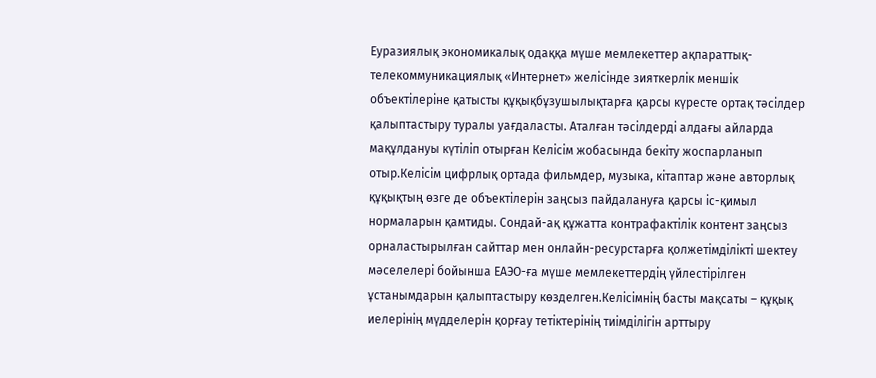Еуразиялық экономикалық одаққа мүше мемлекеттер ақпараттық-телекоммуникациялық «Интернет» желісінде зияткерлік меншік объектілеріне қатысты құқықбұзушылықтарға қарсы күресте ортақ тәсілдер қалыптастыру туралы уағдаласты. Аталған тәсілдерді алдағы айларда мақұлдануы күтіліп отырған Келісім жобасында бекіту жоспарланып отыр.Келісім цифрлық ортада фильмдер, музыка, кітаптар және авторлық құқықтың өзге де объектілерін заңсыз пайдалануға қарсы іс-қимыл нормаларын қамтиды. Сондай-ақ құжатта контрафактілік контент заңсыз орналастырылған сайттар мен онлайн-ресурстарға қолжетімділікті шектеу мәселелері бойынша ЕАЭО-ға мүше мемлекеттердің үйлестірілген ұстанымдарын қалыптастыру көзделген.Келісімнің басты мақсаты – құқық иелерінің мүдделерін қорғау тетіктерінің тиімділігін арттыру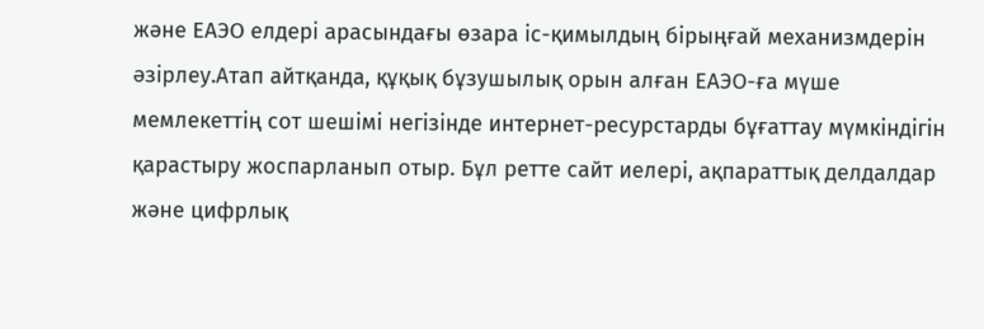және ЕАЭО елдері арасындағы өзара іс-қимылдың бірыңғай механизмдерін әзірлеу.Атап айтқанда, құқық бұзушылық орын алған ЕАЭО-ға мүше мемлекеттің сот шешімі негізінде интернет-ресурстарды бұғаттау мүмкіндігін қарастыру жоспарланып отыр. Бұл ретте сайт иелері, ақпараттық делдалдар және цифрлық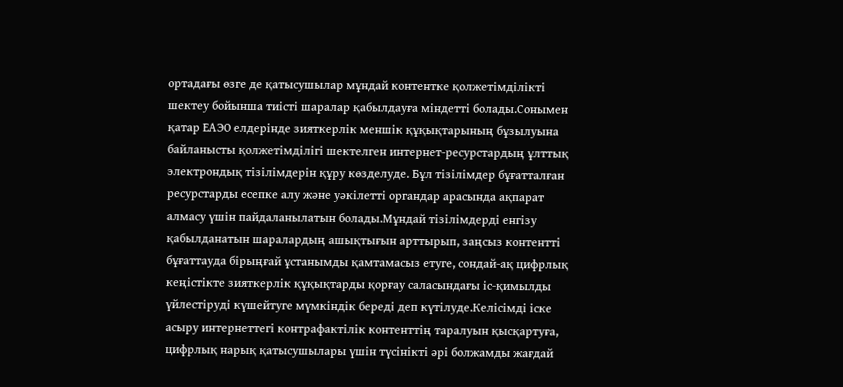ортадағы өзге де қатысушылар мұндай контентке қолжетімділікті шектеу бойынша тиісті шаралар қабылдауға міндетті болады.Сонымен қатар ЕАЭО елдерінде зияткерлік меншік құқықтарының бұзылуына байланысты қолжетімділігі шектелген интернет-ресурстардың ұлттық электрондық тізілімдерін құру көзделуде. Бұл тізілімдер бұғатталған ресурстарды есепке алу және уәкілетті органдар арасында ақпарат алмасу үшін пайдаланылатын болады.Мұндай тізілімдерді енгізу қабылданатын шаралардың ашықтығын арттырып, заңсыз контентті бұғаттауда бірыңғай ұстанымды қамтамасыз етуге, сондай-ақ цифрлық кеңістікте зияткерлік құқықтарды қорғау саласындағы іс-қимылды үйлестіруді күшейтуге мүмкіндік береді деп күтілуде.Келісімді іске асыру интернеттегі контрафактілік контенттің таралуын қысқартуға, цифрлық нарық қатысушылары үшін түсінікті әрі болжамды жағдай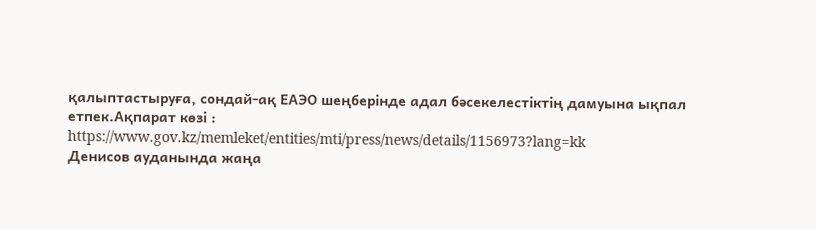қалыптастыруға, сондай-ақ ЕАЭО шеңберінде адал бәсекелестіктің дамуына ықпал етпек.Ақпарат көзі : https://www.gov.kz/memleket/entities/mti/press/news/details/1156973?lang=kk
Денисов ауданында жаңа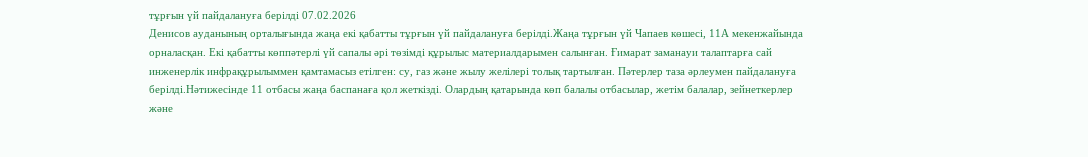тұрғын үй пайдалануға берілді 07.02.2026
Денисов ауданының орталығында жаңа екі қабатты тұрғын үй пайдалануға берілді.Жаңа тұрғын үй Чапаев көшесі, 11А мекенжайында орналасқан. Екі қабатты көппәтерлі үй сапалы әрі төзімді құрылыс материалдарымен салынған. Ғимарат заманауи талаптарға сай инженерлік инфрақұрылыммен қамтамасыз етілген: су, газ және жылу желілері толық тартылған. Пәтерлер таза әрлеумен пайдалануға берілді.Нәтижесінде 11 отбасы жаңа баспанаға қол жеткізді. Олардың қатарында көп балалы отбасылар, жетім балалар, зейнеткерлер және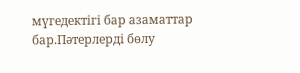мүгедектігі бар азаматтар бар.Пәтерлерді бөлу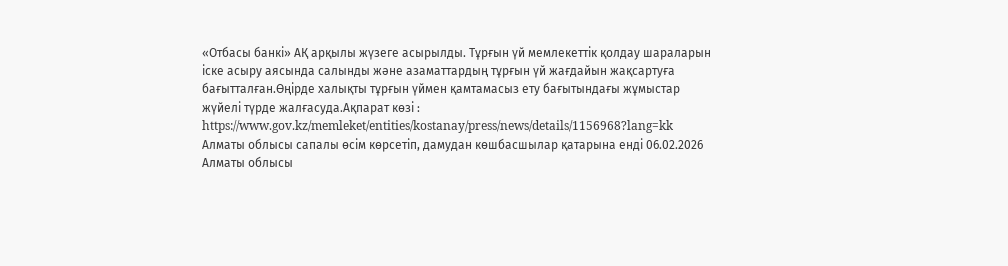«Отбасы банкі» АҚ арқылы жүзеге асырылды. Тұрғын үй мемлекеттік қолдау шараларын іске асыру аясында салынды және азаматтардың тұрғын үй жағдайын жақсартуға бағытталған.Өңірде халықты тұрғын үймен қамтамасыз ету бағытындағы жұмыстар жүйелі түрде жалғасуда.Ақпарат көзі : https://www.gov.kz/memleket/entities/kostanay/press/news/details/1156968?lang=kk
Алматы облысы сапалы өсім көрсетіп, дамудан көшбасшылар қатарына енді 06.02.2026
Алматы облысы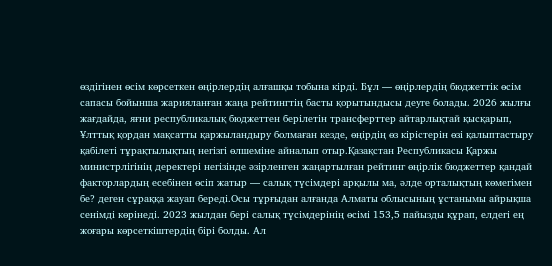өздігінен өсім көрсеткен өңірлердің алғашқы тобына кірді. Бұл — өңірлердің бюджеттік өсім сапасы бойынша жарияланған жаңа рейтингтің басты қорытындысы деуге болады. 2026 жылғы жағдайда, яғни республикалық бюджеттен берілетін трансферттер айтарлықтай қысқарып, Ұлттық қордан мақсатты қаржыландыру болмаған кезде, өңірдің өз кірістерін өзі қалыптастыру қабілеті тұрақтылықтың негізгі өлшеміне айналып отыр.Қазақстан Республикасы Қаржы министрлігінің деректері негізінде әзірленген жаңартылған рейтинг өңірлік бюджеттер қандай факторлардың есебінен өсіп жатыр — салық түсімдері арқылы ма, әлде орталықтың көмегімен бе? деген сұраққа жауап береді.Осы тұрғыдан алғанда Алматы облысының ұстанымы айрықша сенімді көрінеді. 2023 жылдан бері салық түсімдерінің өсімі 153,5 пайызды құрап, елдегі ең жоғары көрсеткіштердің бірі болды. Ал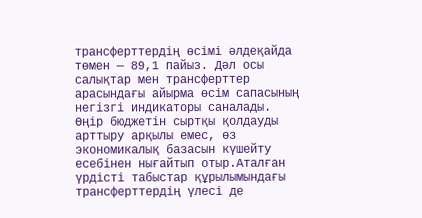трансферттердің өсімі әлдеқайда төмен — 89,1 пайыз. Дәл осы салықтар мен трансферттер арасындағы айырма өсім сапасының негізгі индикаторы саналады. Өңір бюджетін сыртқы қолдауды арттыру арқылы емес, өз экономикалық базасын күшейту есебінен нығайтып отыр.Аталған үрдісті табыстар құрылымындағы трансферттердің үлесі де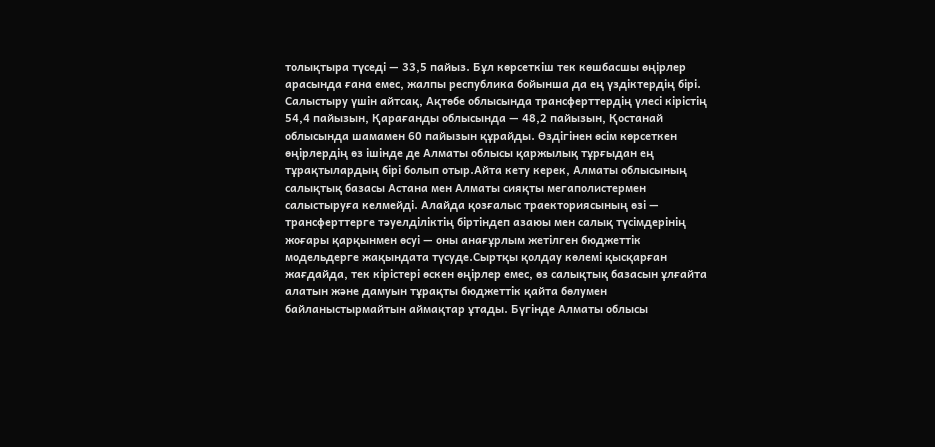толықтыра түседі — 33,5 пайыз. Бұл көрсеткіш тек көшбасшы өңірлер арасында ғана емес, жалпы республика бойынша да ең үздіктердің бірі. Салыстыру үшін айтсақ, Ақтөбе облысында трансферттердің үлесі кірістің 54,4 пайызын, Қарағанды облысында — 48,2 пайызын, Қостанай облысында шамамен 60 пайызын құрайды. Өздігінен өсім көрсеткен өңірлердің өз ішінде де Алматы облысы қаржылық тұрғыдан ең тұрақтылардың бірі болып отыр.Айта кету керек, Алматы облысының салықтық базасы Астана мен Алматы сияқты мегаполистермен салыстыруға келмейді. Алайда қозғалыс траекториясының өзі — трансферттерге тәуелділіктің біртіндеп азаюы мен салық түсімдерінің жоғары қарқынмен өсуі — оны анағұрлым жетілген бюджеттік модельдерге жақындата түсуде.Сыртқы қолдау көлемі қысқарған жағдайда, тек кірістері өскен өңірлер емес, өз салықтық базасын ұлғайта алатын және дамуын тұрақты бюджеттік қайта бөлумен байланыстырмайтын аймақтар ұтады. Бүгінде Алматы облысы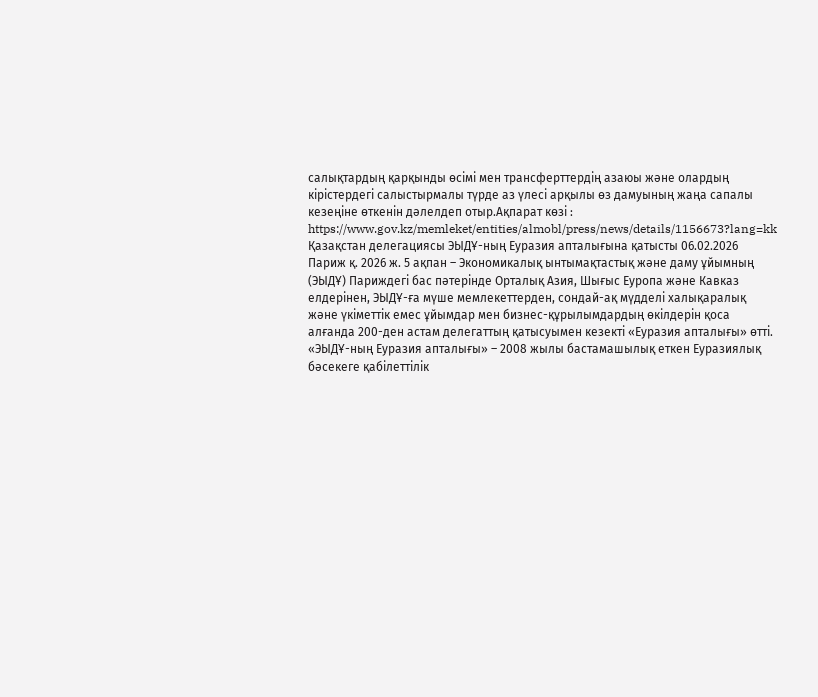салықтардың қарқынды өсімі мен трансферттердің азаюы және олардың кірістердегі салыстырмалы түрде аз үлесі арқылы өз дамуының жаңа сапалы кезеңіне өткенін дәлелдеп отыр.Ақпарат көзі : https://www.gov.kz/memleket/entities/almobl/press/news/details/1156673?lang=kk
Қазақстан делегациясы ЭЫДҰ-ның Еуразия апталығына қатысты 06.02.2026
Париж қ. 2026 ж. 5 ақпан – Экономикалық ынтымақтастық және даму ұйымның (ЭЫДҰ) Париждегі бас пәтерінде Орталық Азия, Шығыс Еуропа және Кавказ елдерінен, ЭЫДҰ-ға мүше мемлекеттерден, сондай-ақ мүдделі халықаралық және үкіметтік емес ұйымдар мен бизнес-құрылымдардың өкілдерін қоса алғанда 200-ден астам делегаттың қатысуымен кезекті «Еуразия апталығы» өтті. «ЭЫДҰ-ның Еуразия апталығы» – 2008 жылы бастамашылық еткен Еуразиялық бәсекеге қабілеттілік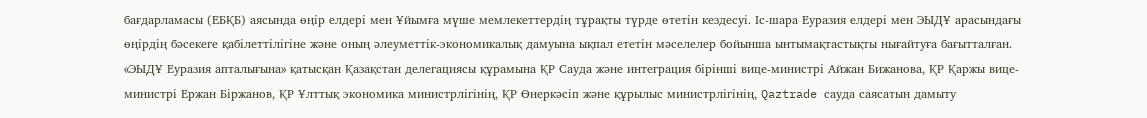бағдарламасы (ЕБҚБ) аясында өңір елдері мен Ұйымға мүше мемлекеттердің тұрақты түрде өтетін кездесуі. Іс-шара Еуразия елдері мен ЭЫДҰ арасындағы өңірдің бәсекеге қабілеттілігіне және оның әлеуметтік-экономикалық дамуына ықпал ететін мәселелер бойынша ынтымақтастықты нығайтуға бағытталған. «ЭЫДҰ Еуразия апталығына» қатысқан Қазақстан делегациясы құрамына ҚР Сауда және интеграция бірінші вице-министрі Айжан Бижанова, ҚР Қаржы вице-министрі Ержан Біржанов, ҚР Ұлттық экономика министрлігінің, ҚР Өнеркәсіп және құрылыс министрлігінің, Qaztrade сауда саясатын дамыту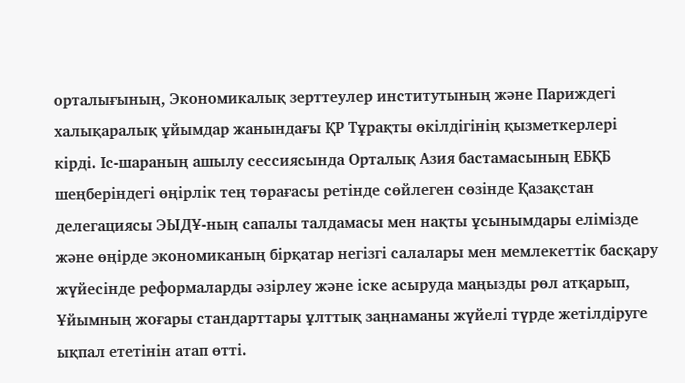орталығының, Экономикалық зерттеулер институтының және Париждегі халықаралық ұйымдар жанындағы ҚР Тұрақты өкілдігінің қызметкерлері кірді. Іс-шараның ашылу сессиясында Орталық Азия бастамасының ЕБҚБ шеңберіндегі өңірлік тең төрағасы ретінде сөйлеген сөзінде Қазақстан делегациясы ЭЫДҰ-ның сапалы талдамасы мен нақты ұсынымдары елімізде және өңірде экономиканың бірқатар негізгі салалары мен мемлекеттік басқару жүйесінде реформаларды әзірлеу және іске асыруда маңызды рөл атқарып, Ұйымның жоғары стандарттары ұлттық заңнаманы жүйелі түрде жетілдіруге ықпал ететінін атап өтті.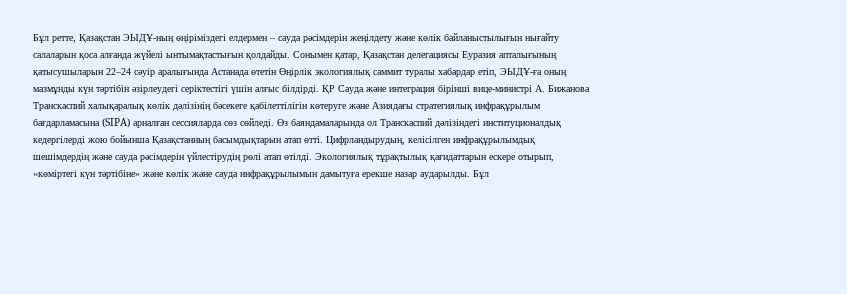Бұл ретте, Қазақстан ЭЫДҰ-ның өңіріміздегі елдермен – сауда рәсімдерін жеңілдету және көлік байланыстылығын нығайту салаларын қоса алғанда жүйелі ынтымақтастығын қолдайды. Сонымен қатар, Қазақстан делегациясы Еуразия апталығының қатысушыларын 22–24 сәуір аралығында Астанада өтетін Өңірлік экологиялық саммит туралы хабардар етіп, ЭЫДҰ-ға оның мазмұнды күн тәртібін әзірлеудегі серіктестігі үшін алғыс білдірді. ҚР Сауда және интеграция бірінші вице-министрі А. Бижанова Транскаспий халықаралық көлік дәлізінің бәсекеге қабілеттілігін көтеруге және Азиядағы стратегиялық инфрақұрылым бағдарламасына (SIPA) арналған сессияларда сөз сөйледі. Өз баяндамаларында ол Транскаспий дәлізіндегі институционалдық кедергілерді жою бойынша Қазақстанның басымдықтарын атап өтті. Цифрландырудың, келісілген инфрақұрылымдық шешімдердің және сауда рәсімдерін үйлестірудің рөлі атап өтілді. Экологиялық тұрақтылық қағидаттарын ескере отырып, «көміртегі күн тәртібіне» және көлік және сауда инфрақұрылымын дамытуға ерекше назар аударылды. Бұл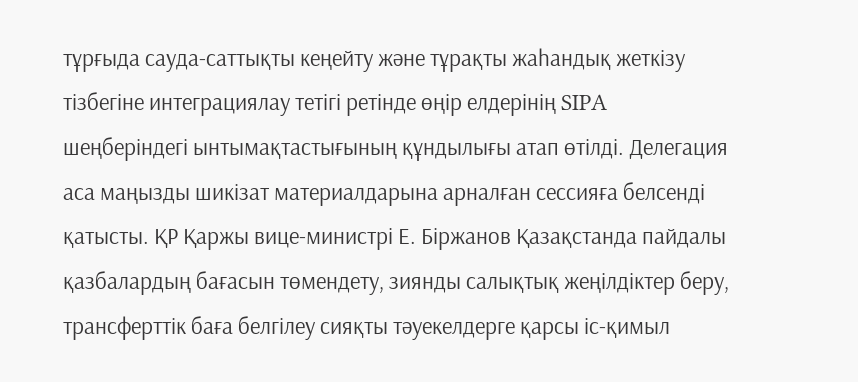тұрғыда сауда-саттықты кеңейту және тұрақты жаһандық жеткізу тізбегіне интеграциялау тетігі ретінде өңір елдерінің SIPA шеңберіндегі ынтымақтастығының құндылығы атап өтілді. Делегация аса маңызды шикізат материалдарына арналған сессияға белсенді қатысты. ҚР Қаржы вице-министрі Е. Біржанов Қазақстанда пайдалы қазбалардың бағасын төмендету, зиянды салықтық жеңілдіктер беру, трансферттік баға белгілеу сияқты тәуекелдерге қарсы іс-қимыл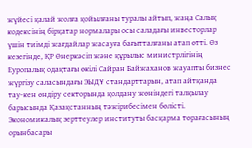жүйесі қалай жолға қойылғаны туралы айтып, жаңа Салық кодексінің бірқатар нормалары осы саладағы инвесторлар үшін тиімді жағдайлар жасауға бағытталғаны атап өтті. Өз кезегінде, ҚР Өнеркәсіп және құрылыс министрлігінің Еуропалық одақтағы өкілі Сайран Байжаханов жауапты бизнес жүргізу саласындағы ЭЫДҰ стандарттарын, атап айтқанда тау-кен өндіру секторында қолдану жөніндегі талқылау барысында Қазақстанның тәжірибесімен бөлісті. Экономикалық зерттеулер институты басқарма төрағасының орынбасары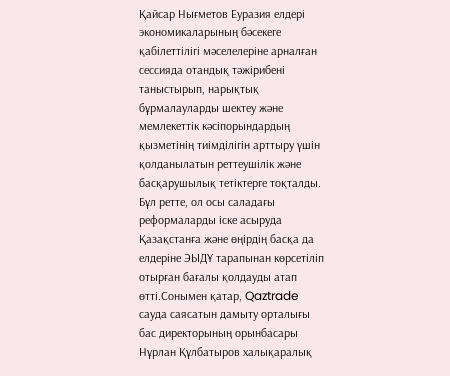Қайсар Нығметов Еуразия елдері экономикаларының бәсекеге қабілеттілігі мәселелеріне арналған сессияда отандық тәжірибені таныстырып, нарықтық бұрмалауларды шектеу және мемлекеттік кәсіпорындардың қызметінің тиімділігін арттыру үшін қолданылатын реттеушілік және басқарушылық тетіктерге тоқталды. Бұл ретте, ол осы саладағы реформаларды іске асыруда Қазақстанға және өңірдің басқа да елдеріне ЭЫДҰ тарапынан көрсетіліп отырған бағалы қолдауды атап өтті.Сонымен қатар, Qaztrade сауда саясатын дамыту орталығы бас директорының орынбасары Нұрлан Құлбатыров халықаралық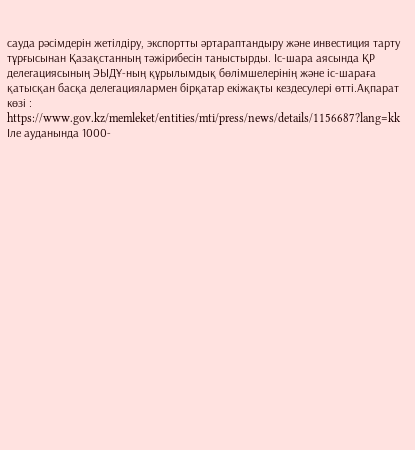сауда рәсімдерін жетілдіру, экспортты әртараптандыру және инвестиция тарту тұрғысынан Қазақстанның тәжірибесін таныстырды. Іс-шара аясында ҚР делегациясының ЭЫДҰ-ның құрылымдық бөлімшелерінің және іс-шараға қатысқан басқа делегациялармен бірқатар екіжақты кездесулері өтті.Ақпарат көзі : https://www.gov.kz/memleket/entities/mti/press/news/details/1156687?lang=kk
Іле ауданында 1000-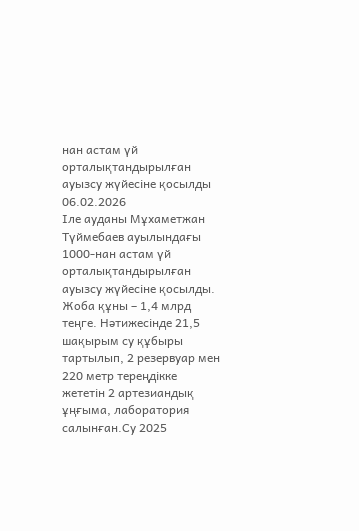нан астам үй орталықтандырылған ауызсу жүйесіне қосылды 06.02.2026
Іле ауданы Мұхаметжан Түймебаев ауылындағы 1000-нан астам үй орталықтандырылған ауызсу жүйесіне қосылды. Жоба құны – 1,4 млрд теңге. Нәтижесінде 21,5 шақырым су құбыры тартылып, 2 резервуар мен 220 метр тереңдікке жететін 2 артезиандық ұңғыма, лаборатория салынған.Су 2025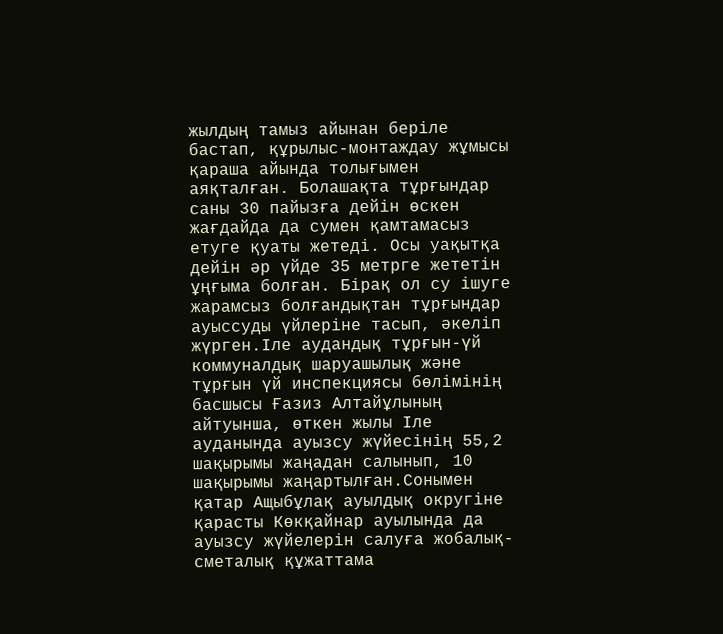жылдың тамыз айынан беріле бастап, құрылыс-монтаждау жұмысы қараша айында толығымен аяқталған. Болашақта тұрғындар саны 30 пайызға дейін өскен жағдайда да сумен қамтамасыз етуге қуаты жетеді. Осы уақытқа дейін әр үйде 35 метрге жететін ұңғыма болған. Бірақ ол су ішуге жарамсыз болғандықтан тұрғындар ауыссуды үйлеріне тасып, әкеліп жүрген.Іле аудандық тұрғын-үй коммуналдық шаруашылық және тұрғын үй инспекциясы бөлімінің басшысы Ғазиз Алтайұлының айтуынша, өткен жылы Іле ауданында ауызсу жүйесінің 55,2 шақырымы жаңадан салынып, 10 шақырымы жаңартылған.Сонымен қатар Ащыбұлақ ауылдық округіне қарасты Көкқайнар ауылында да ауызсу жүйелерін салуға жобалық-сметалық құжаттама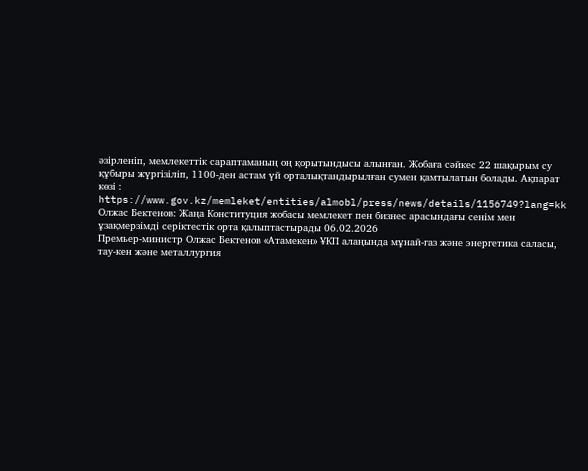әзірленіп, мемлекеттік сараптаманың оң қорытындысы алынған. Жобаға сәйкес 22 шақырым су құбыры жүргізіліп, 1100-ден астам үй орталықтандырылған сумен қамтылатын болады. Ақпарат көзі : https://www.gov.kz/memleket/entities/almobl/press/news/details/1156749?lang=kk
Олжас Бектенов: Жаңа Конституция жобасы мемлекет пен бизнес арасындағы сенім мен ұзақмерзімді серіктестік орта қалыптастырады 06.02.2026
Премьер-министр Олжас Бектенов «Атамекен» ҰКП алаңында мұнай-газ және энергетика саласы, тау-кен және металлургия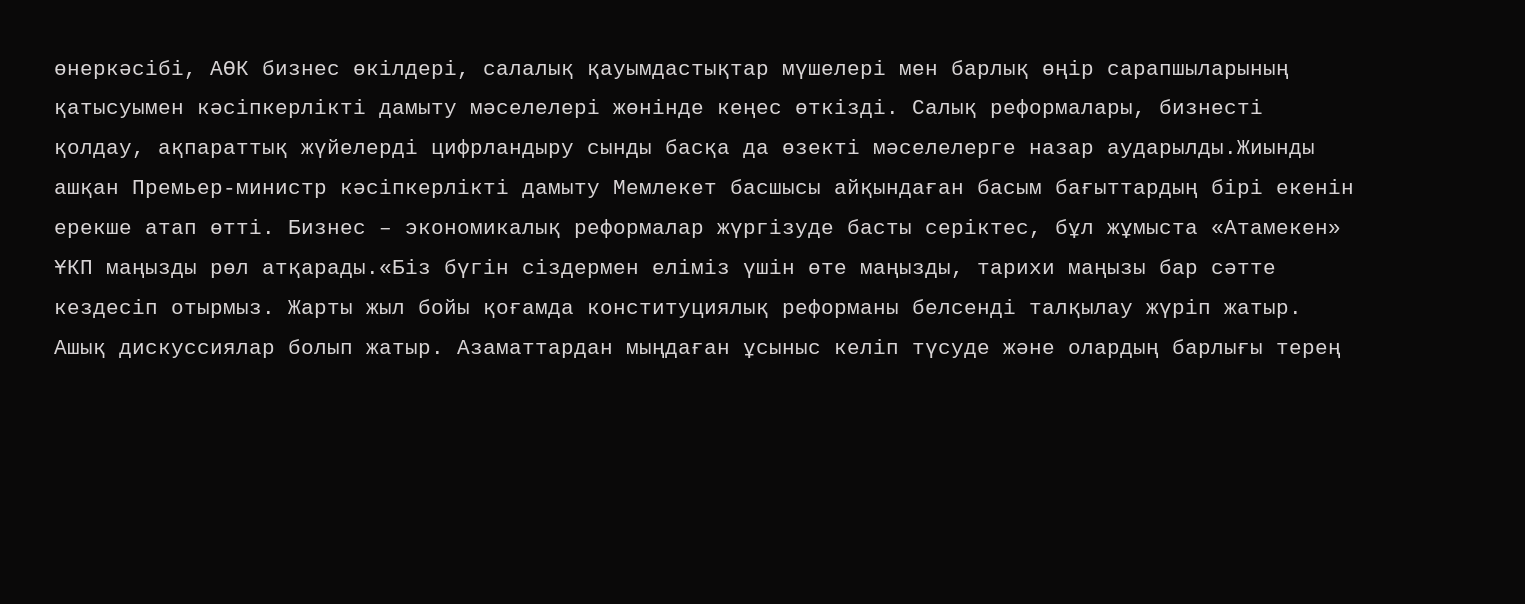өнеркәсібі, АӨК бизнес өкілдері, салалық қауымдастықтар мүшелері мен барлық өңір сарапшыларының қатысуымен кәсіпкерлікті дамыту мәселелері жөнінде кеңес өткізді. Салық реформалары, бизнесті қолдау, ақпараттық жүйелерді цифрландыру сынды басқа да өзекті мәселелерге назар аударылды.Жиынды ашқан Премьер-министр кәсіпкерлікті дамыту Мемлекет басшысы айқындаған басым бағыттардың бірі екенін ерекше атап өтті. Бизнес – экономикалық реформалар жүргізуде басты серіктес, бұл жұмыста «Атамекен» ҰКП маңызды рөл атқарады.«Біз бүгін сіздермен еліміз үшін өте маңызды, тарихи маңызы бар сәтте кездесіп отырмыз. Жарты жыл бойы қоғамда конституциялық реформаны белсенді талқылау жүріп жатыр. Ашық дискуссиялар болып жатыр. Азаматтардан мыңдаған ұсыныс келіп түсуде және олардың барлығы терең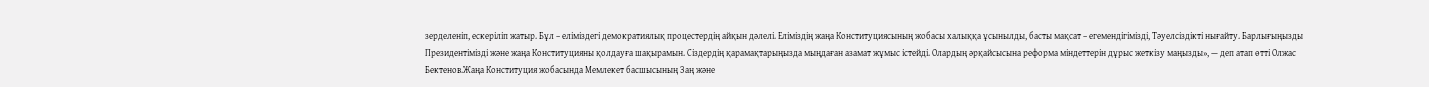зерделеніп, ескеріліп жатыр. Бұл – еліміздегі демократиялық процестердің айқын дәлелі. Еліміздің жаңа Конституциясының жобасы халыққа ұсынылды, басты мақсат – егемендігімізді, Тәуелсіздікті нығайту. Барлығыңызды Президентімізді және жаңа Конституцияны қолдауға шақырамын. Сіздердің қарамақтарыңызда мыңдаған азамат жұмыс істейді. Олардың әрқайсысына реформа міндеттерін дұрыс жеткізу маңызды», — деп атап өтті Олжас Бектенов.Жаңа Конституция жобасында Мемлекет басшысының Заң және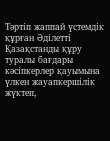Тәртіп жаппай үстемдік құрған Әділетті Қазақстанды құру туралы бағдары кәсіпкерлер қауымына үлкен жауапкершілік жүктеп,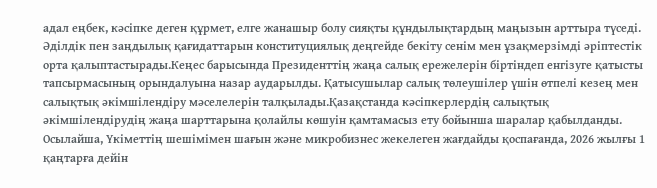адал еңбек, кәсіпке деген құрмет, елге жанашыр болу сияқты құндылықтардың маңызын арттыра түседі. Әділдік пен заңдылық қағидаттарын конституциялық деңгейде бекіту сенім мен ұзақмерзімді әріптестік орта қалыптастырады.Кеңес барысында Президенттің жаңа салық ережелерін біртіндеп енгізуге қатысты тапсырмасының орындалуына назар аударылды. Қатысушылар салық төлеушілер үшін өтпелі кезең мен салықтық әкімшілендіру мәселелерін талқылады.Қазақстанда кәсіпкерлердің салықтық әкімшілендірудің жаңа шарттарына қолайлы көшуін қамтамасыз ету бойынша шаралар қабылданды. Осылайша, Үкіметтің шешімімен шағын және микробизнес жекелеген жағдайды қоспағанда, 2026 жылғы 1 қаңтарға дейін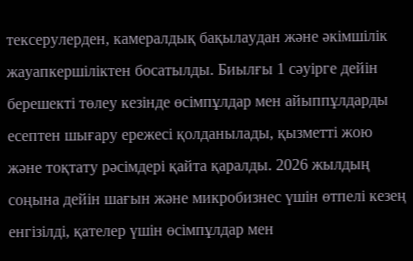тексерулерден, камералдық бақылаудан және әкімшілік жауапкершіліктен босатылды. Биылғы 1 сәуірге дейін берешекті төлеу кезінде өсімпұлдар мен айыппұлдарды есептен шығару ережесі қолданылады, қызметті жою және тоқтату рәсімдері қайта қаралды. 2026 жылдың соңына дейін шағын және микробизнес үшін өтпелі кезең енгізілді, қателер үшін өсімпұлдар мен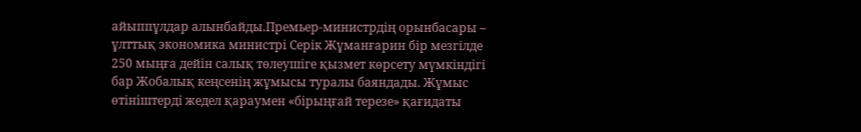айыппұлдар алынбайды.Премьер-министрдің орынбасары – ұлттық экономика министрі Серік Жұманғарин бір мезгілде 250 мыңға дейін салық төлеушіге қызмет көрсету мүмкіндігі бар Жобалық кеңсенің жұмысы туралы баяндады. Жұмыс өтініштерді жедел қараумен «бірыңғай терезе» қағидаты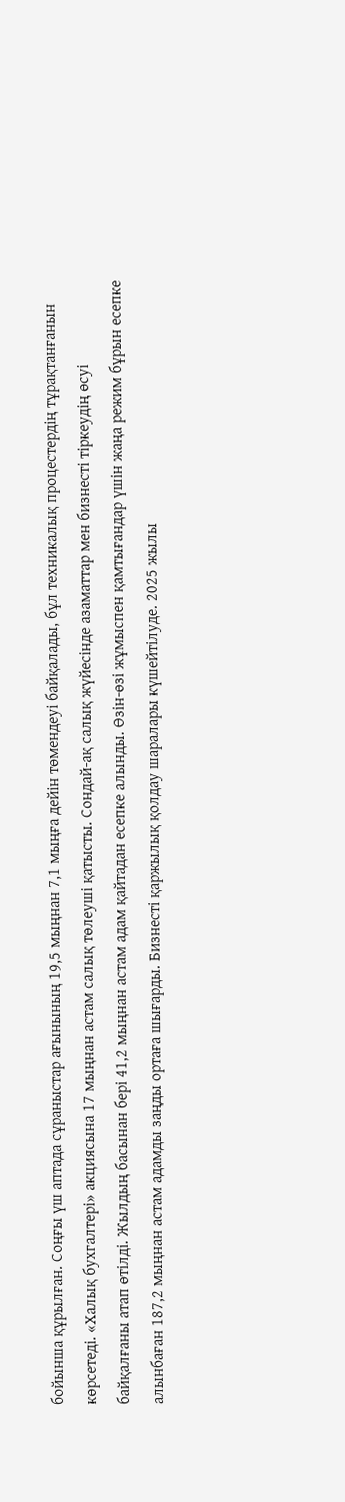бойынша құрылған. Соңғы үш аптада сұраныстар ағынының 19,5 мыңнан 7,1 мыңға дейін төмендеуі байқалады, бұл техникалық процестердің тұрақтанғанын көрсетеді. «Халық бухгалтері» акциясына 17 мыңнан астам салық төлеуші қатысты. Сондай-ақ салық жүйесінде азаматтар мен бизнесті тіркеудің өсуі байқалғаны атап өтілді. Жылдың басынан бері 41,2 мыңнан астам адам қайтадан есепке алынды. Өзін-өзі жұмыспен қамтығандар үшін жаңа режим бұрын есепке алынбаған 187,2 мыңнан астам адамды заңды ортаға шығарды. Бизнесті қаржылық қолдау шаралары күшейтілуде. 2025 жылы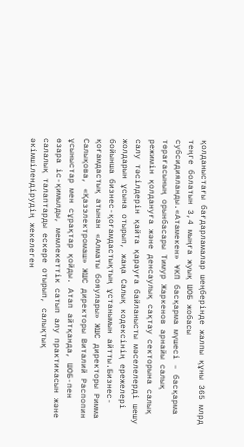қолданыстағы бағдарламалар шеңберінде жалпы құны 365 млрд теңге болатын 3,4 мыңға жуық ШОБ жобасы субсидияланды.«Атамекен» ҰКП басқарма мүшесі – басқарма төрағасының орынбасары Тимур Жаркенов арнайы салық режимін қолдануға және денсаулық сақтау секторына салық салу тәсілдерін қайта қарауға байланысты мәселелерді шешу жолдарын ұсына отырып, жаңа Салық кодексінің ережелері бойынша бизнес-қоғамдастықтың ұстанымын айтты.Бизнес-қоғамдастық атынан «Алматы бояулары» ЖШС директоры Римма Салықова, «Қазэлектромаш» ЖШС директоры Виталий Распопин ұсыныстар мен сұрақтар қойды. Атап айтқанда, ШОБ-пен өзара іс-қимылды, мемлекеттік сатып алу практикасын және салалық талаптарды ескере отырып, салықтық әкімшілендірудің жекелеген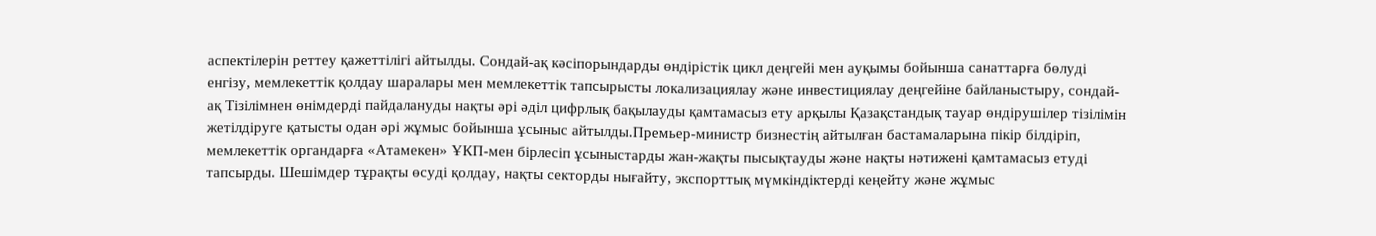аспектілерін реттеу қажеттілігі айтылды. Сондай-ақ кәсіпорындарды өндірістік цикл деңгейі мен ауқымы бойынша санаттарға бөлуді енгізу, мемлекеттік қолдау шаралары мен мемлекеттік тапсырысты локализациялау және инвестициялау деңгейіне байланыстыру, сондай-ақ Тізілімнен өнімдерді пайдалануды нақты әрі әділ цифрлық бақылауды қамтамасыз ету арқылы Қазақстандық тауар өндірушілер тізілімін жетілдіруге қатысты одан әрі жұмыс бойынша ұсыныс айтылды.Премьер-министр бизнестің айтылған бастамаларына пікір білдіріп, мемлекеттік органдарға «Атамекен» ҰКП-мен бірлесіп ұсыныстарды жан-жақты пысықтауды және нақты нәтижені қамтамасыз етуді тапсырды. Шешімдер тұрақты өсуді қолдау, нақты секторды нығайту, экспорттық мүмкіндіктерді кеңейту және жұмыс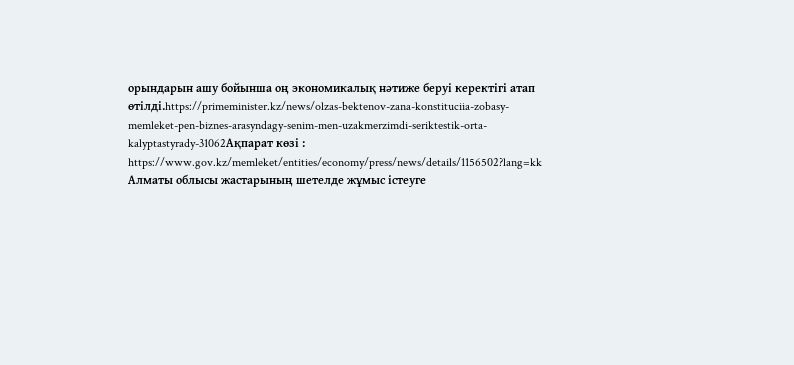орындарын ашу бойынша оң экономикалық нәтиже беруі керектігі атап өтілді.https://primeminister.kz/news/olzas-bektenov-zana-konstituciia-zobasy-memleket-pen-biznes-arasyndagy-senim-men-uzakmerzimdi-seriktestik-orta-kalyptastyrady-31062Ақпарат көзі : https://www.gov.kz/memleket/entities/economy/press/news/details/1156502?lang=kk
Алматы облысы жастарының шетелде жұмыс істеуге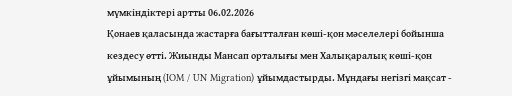мүмкіндіктері артты 06.02.2026
Қонаев қаласында жастарға бағытталған көші-қон мәселелері бойынша кездесу өтті. Жиынды Мансап орталығы мен Халықаралық көші-қон ұйымының (IOM / UN Migration) ұйымдастырды. Мұндағы негізгі мақсат -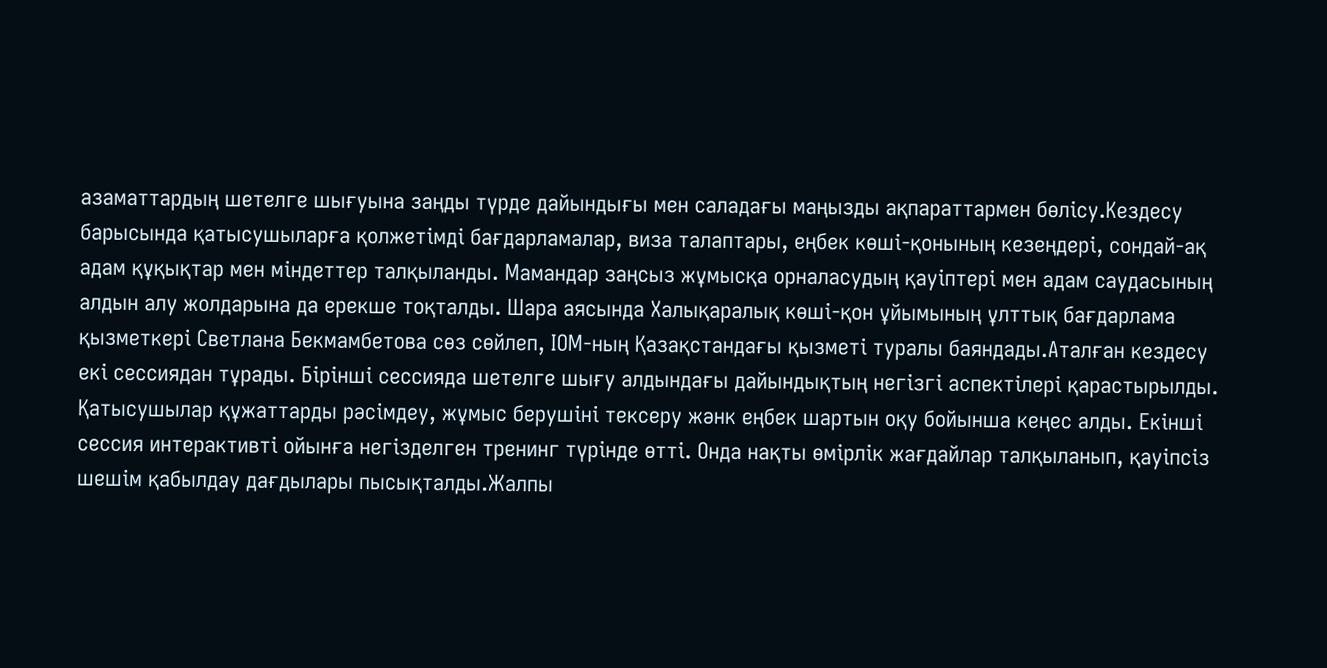азаматтардың шетелге шығуына заңды түрде дайындығы мен саладағы маңызды ақпараттармен бөлісу.Кездесу барысында қатысушыларға қолжетімді бағдарламалар, виза талаптары, еңбек көші-қонының кезеңдері, сондай-ақ адам құқықтар мен міндеттер талқыланды. Мамандар заңсыз жұмысқа орналасудың қауіптері мен адам саудасының алдын алу жолдарына да ерекше тоқталды. Шара аясында Халықаралық көші-қон ұйымының ұлттық бағдарлама қызметкері Светлана Бекмамбетова сөз сөйлеп, IOM-ның Қазақстандағы қызметі туралы баяндады.Аталған кездесу екі сессиядан тұрады. Бірінші сессияда шетелге шығу алдындағы дайындықтың негізгі аспектілері қарастырылды. Қатысушылар құжаттарды рәсімдеу, жұмыс берушіні тексеру жәнк еңбек шартын оқу бойынша кеңес алды. Екінші сессия интерактивті ойынға негізделген тренинг түрінде өтті. Онда нақты өмірлік жағдайлар талқыланып, қауіпсіз шешім қабылдау дағдылары пысықталды.Жалпы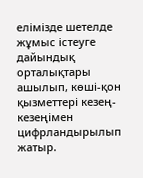елімізде шетелде жұмыс істеуге дайындық орталықтары ашылып, көші-қон қызметтері кезең-кезеңімен цифрландырылып жатыр.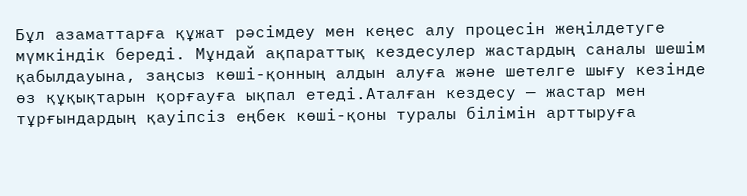Бұл азаматтарға құжат рәсімдеу мен кеңес алу процесін жеңілдетуге мүмкіндік береді. Мұндай ақпараттық кездесулер жастардың саналы шешім қабылдауына, заңсыз көші-қонның алдын алуға және шетелге шығу кезінде өз құқықтарын қорғауға ықпал етеді.Аталған кездесу — жастар мен тұрғындардың қауіпсіз еңбек көші-қоны туралы білімін арттыруға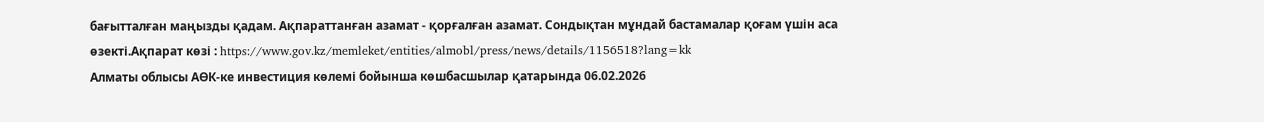бағытталған маңызды қадам. Ақпараттанған азамат - қорғалған азамат. Сондықтан мұндай бастамалар қоғам үшін аса өзекті.Ақпарат көзі : https://www.gov.kz/memleket/entities/almobl/press/news/details/1156518?lang=kk
Алматы облысы АӨК-ке инвестиция көлемі бойынша көшбасшылар қатарында 06.02.2026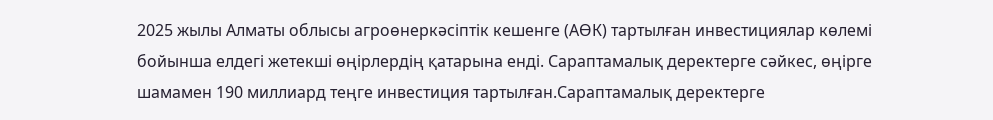2025 жылы Алматы облысы агроөнеркәсіптік кешенге (АӨК) тартылған инвестициялар көлемі бойынша елдегі жетекші өңірлердің қатарына енді. Сараптамалық деректерге сәйкес, өңірге шамамен 190 миллиард теңге инвестиция тартылған.Сараптамалық деректерге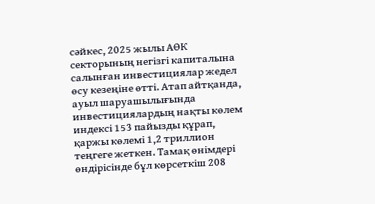сәйкес, 2025 жылы АӨК секторының негізгі капиталына салынған инвестициялар жедел өсу кезеңіне өтті. Атап айтқанда, ауыл шаруашылығында инвестициялардың нақты көлем индексі 153 пайызды құрап, қаржы көлемі 1,2 триллион теңгеге жеткен. Тамақ өнімдері өндірісінде бұл көрсеткіш 208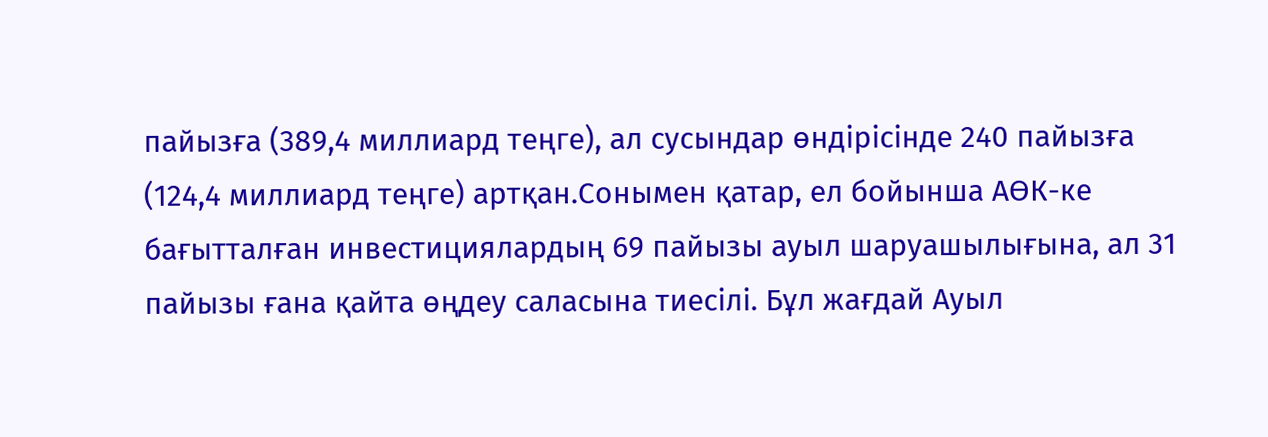пайызға (389,4 миллиард теңге), ал сусындар өндірісінде 240 пайызға (124,4 миллиард теңге) артқан.Сонымен қатар, ел бойынша АӨК-ке бағытталған инвестициялардың 69 пайызы ауыл шаруашылығына, ал 31 пайызы ғана қайта өңдеу саласына тиесілі. Бұл жағдай Ауыл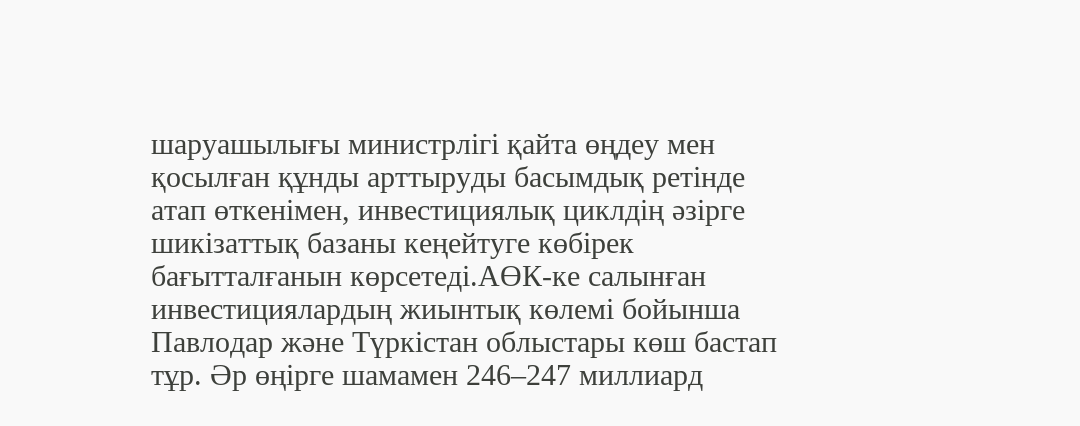шаруашылығы министрлігі қайта өңдеу мен қосылған құнды арттыруды басымдық ретінде атап өткенімен, инвестициялық циклдің әзірге шикізаттық базаны кеңейтуге көбірек бағытталғанын көрсетеді.АӨК-ке салынған инвестициялардың жиынтық көлемі бойынша Павлодар және Түркістан облыстары көш бастап тұр. Әр өңірге шамамен 246–247 миллиард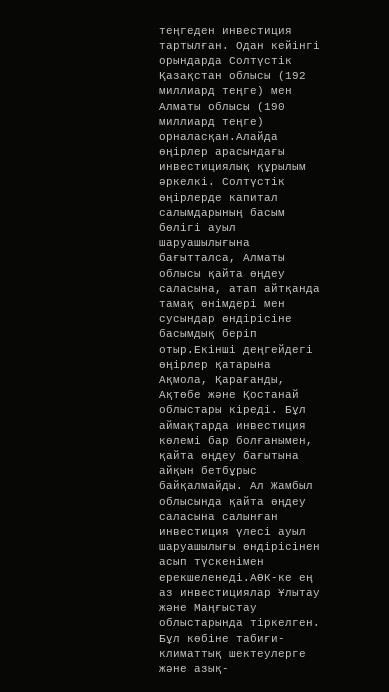теңгеден инвестиция тартылған. Одан кейінгі орындарда Солтүстік Қазақстан облысы (192 миллиард теңге) мен Алматы облысы (190 миллиард теңге) орналасқан.Алайда өңірлер арасындағы инвестициялық құрылым әркелкі. Солтүстік өңірлерде капитал салымдарының басым бөлігі ауыл шаруашылығына бағытталса, Алматы облысы қайта өңдеу саласына, атап айтқанда тамақ өнімдері мен сусындар өндірісіне басымдық беріп отыр.Екінші деңгейдегі өңірлер қатарына Ақмола, Қарағанды, Ақтөбе және Қостанай облыстары кіреді. Бұл аймақтарда инвестиция көлемі бар болғанымен, қайта өңдеу бағытына айқын бетбұрыс байқалмайды. Ал Жамбыл облысында қайта өңдеу саласына салынған инвестиция үлесі ауыл шаруашылығы өндірісінен асып түскенімен ерекшеленеді.АӨК-ке ең аз инвестициялар Ұлытау және Маңғыстау облыстарында тіркелген. Бұл көбіне табиғи-климаттық шектеулерге және азық-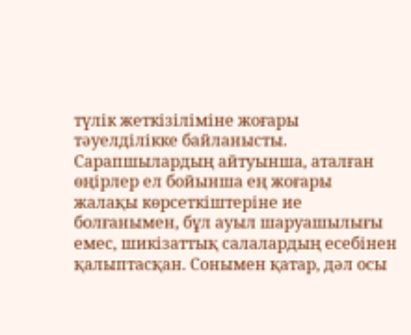түлік жеткізіліміне жоғары тәуелділікке байланысты. Сарапшылардың айтуынша, аталған өңірлер ел бойынша ең жоғары жалақы көрсеткіштеріне ие болғанымен, бұл ауыл шаруашылығы емес, шикізаттық салалардың есебінен қалыптасқан. Сонымен қатар, дәл осы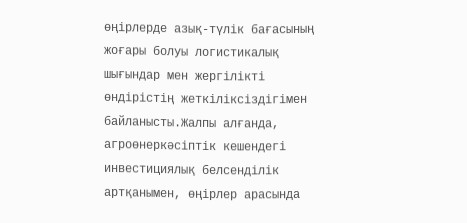өңірлерде азық-түлік бағасының жоғары болуы логистикалық шығындар мен жергілікті өндірістің жеткіліксіздігімен байланысты.Жалпы алғанда, агроөнеркәсіптік кешендегі инвестициялық белсенділік артқанымен, өңірлер арасында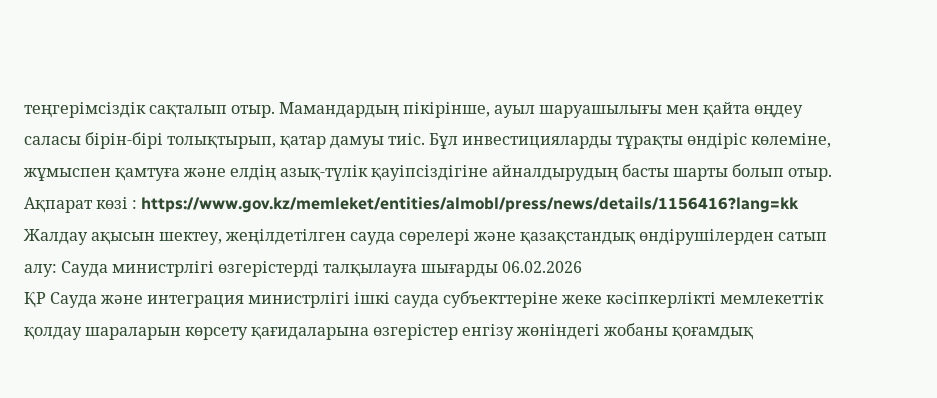теңгерімсіздік сақталып отыр. Мамандардың пікірінше, ауыл шаруашылығы мен қайта өңдеу саласы бірін-бірі толықтырып, қатар дамуы тиіс. Бұл инвестицияларды тұрақты өндіріс көлеміне, жұмыспен қамтуға және елдің азық-түлік қауіпсіздігіне айналдырудың басты шарты болып отыр. Ақпарат көзі : https://www.gov.kz/memleket/entities/almobl/press/news/details/1156416?lang=kk
Жалдау ақысын шектеу, жеңілдетілген сауда сөрелері және қазақстандық өндірушілерден сатып алу: Сауда министрлігі өзгерістерді талқылауға шығарды 06.02.2026
ҚР Сауда және интеграция министрлігі ішкі сауда субъекттеріне жеке кәсіпкерлікті мемлекеттік қолдау шараларын көрсету қағидаларына өзгерістер енгізу жөніндегі жобаны қоғамдық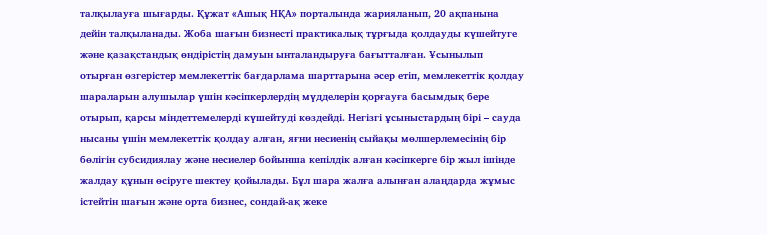талқылауға шығарды. Құжат «Ашық НҚА» порталында жарияланып, 20 ақпанына дейін талқыланады. Жоба шағын бизнесті практикалық тұрғыда қолдауды күшейтуге және қазақстандық өндірістің дамуын ынталандыруға бағытталған. Ұсынылып отырған өзгерістер мемлекеттік бағдарлама шарттарына әсер етіп, мемлекеттік қолдау шараларын алушылар үшін кәсіпкерлердің мүдделерін қорғауға басымдық бере отырып, қарсы міндеттемелерді күшейтуді көздейді. Негізгі ұсыныстардың бірі – сауда нысаны үшін мемлекеттік қолдау алған, яғни несиенің сыйақы мөлшерлемесінің бір бөлігін субсидиялау және несиелер бойынша кепілдік алған кәсіпкерге бір жыл ішінде жалдау құнын өсіруге шектеу қойылады. Бұл шара жалға алынған алаңдарда жұмыс істейтін шағын және орта бизнес, сондай-ақ жеке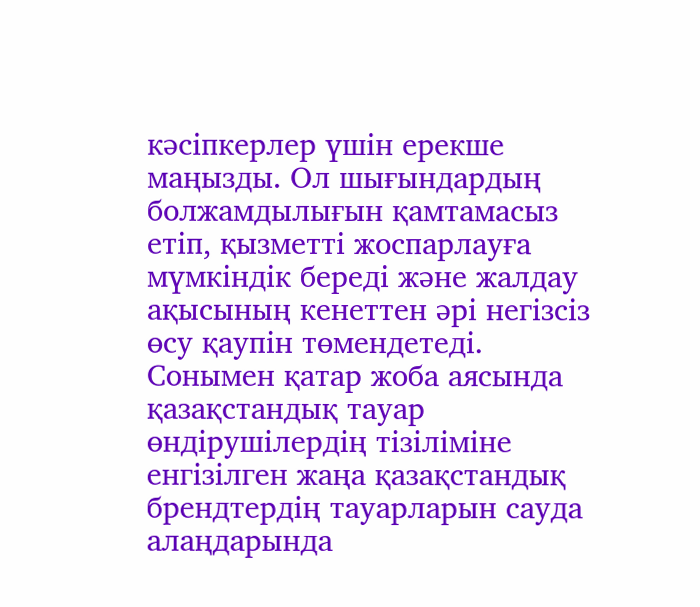кәсіпкерлер үшін ерекше маңызды. Ол шығындардың болжамдылығын қамтамасыз етіп, қызметті жоспарлауға мүмкіндік береді және жалдау ақысының кенеттен әрі негізсіз өсу қаупін төмендетеді. Сонымен қатар жоба аясында қазақстандық тауар өндірушілердің тізіліміне енгізілген жаңа қазақстандық брендтердің тауарларын сауда алаңдарында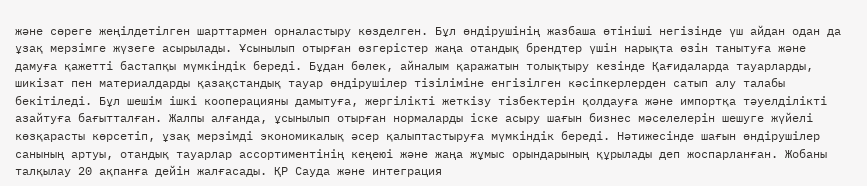және сөреге жеңілдетілген шарттармен орналастыру көзделген. Бұл өндірушінің жазбаша өтініші негізінде үш айдан одан да ұзақ мерзімге жүзеге асырылады. Ұсынылып отырған өзгерістер жаңа отандық брендтер үшін нарықта өзін танытуға және дамуға қажетті бастапқы мүмкіндік береді. Бұдан бөлек, айналым қаражатын толықтыру кезінде Қағидаларда тауарларды, шикізат пен материалдарды қазақстандық тауар өндірушілер тізіліміне енгізілген кәсіпкерлерден сатып алу талабы бекітіледі. Бұл шешім ішкі кооперацияны дамытуға, жергілікті жеткізу тізбектерін қолдауға және импортқа тәуелділікті азайтуға бағытталған. Жалпы алғанда, ұсынылып отырған нормаларды іске асыру шағын бизнес мәселелерін шешуге жүйелі көзқарасты көрсетіп, ұзақ мерзімді экономикалық әсер қалыптастыруға мүмкіндік береді. Нәтижесінде шағын өндірушілер санының артуы, отандық тауарлар ассортиментінің кеңеюі және жаңа жұмыс орындарының құрылады деп жоспарланған. Жобаны талқылау 20 ақпанға дейін жалғасады. ҚР Сауда және интеграция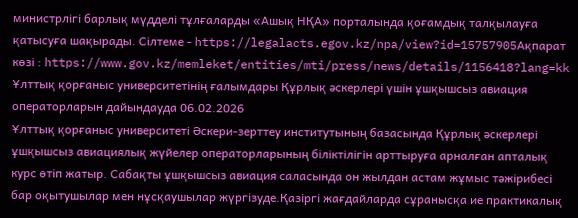министрлігі барлық мүдделі тұлғаларды «Ашық НҚА» порталында қоғамдық талқылауға қатысуға шақырады. Сілтеме - https://legalacts.egov.kz/npa/view?id=15757905Ақпарат көзі : https://www.gov.kz/memleket/entities/mti/press/news/details/1156418?lang=kk
Ұлттық қорғаныс университетінің ғалымдары Құрлық әскерлері үшін ұшқышсыз авиация операторларын дайындауда 06.02.2026
Ұлттық қорғаныс университеті Әскери-зерттеу институтының базасында Құрлық әскерлері ұшқышсыз авиациялық жүйелер операторларының біліктілігін арттыруға арналған апталық курс өтіп жатыр. Сабақты ұшқышсыз авиация саласында он жылдан астам жұмыс тәжірибесі бар оқытушылар мен нұсқаушылар жүргізуде.Қазіргі жағдайларда сұранысқа ие практикалық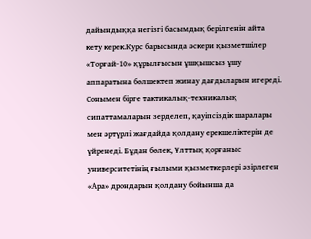дайындыққа негізгі басымдық берілгенін айта кету керек.Курс барысында әскери қызметшілер «Торғай-10» құрылғысын ұшқышсыз ұшу аппаратына бөлшектеп жинау дағдыларын игереді. Сонымен бірге тактикалық-техникалық сипаттамаларын зерделеп, қауіпсіздік шаралары мен әртүрлі жағдайда қолдану ерекшеліктерін де үйренеді. Бұдан бөлек, Ұлттық қорғаныс университетінің ғылыми қызметкерлері әзірлеген «Ара» дрондарын қолдану бойынша да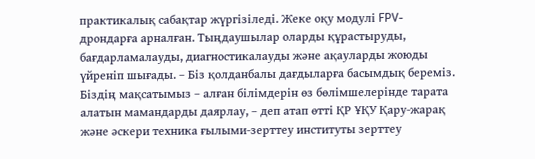практикалық сабақтар жүргізіледі. Жеке оқу модулі FPV-дрондарға арналған. Тыңдаушылар оларды құрастыруды, бағдарламалауды, диагностикалауды және ақауларды жоюды үйреніп шығады. – Біз қолданбалы дағдыларға басымдық береміз. Біздің мақсатымыз – алған білімдерін өз бөлімшелерінде тарата алатын мамандарды даярлау, – деп атап өтті ҚР ҰҚУ Қару-жарақ және әскери техника ғылыми-зерттеу институты зерттеу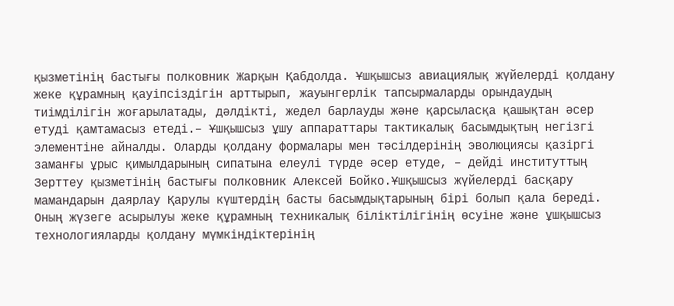қызметінің бастығы полковник Жарқын Қабдолда. Ұшқышсыз авиациялық жүйелерді қолдану жеке құрамның қауіпсіздігін арттырып, жауынгерлік тапсырмаларды орындаудың тиімділігін жоғарылатады, дәлдікті, жедел барлауды және қарсыласқа қашықтан әсер етуді қамтамасыз етеді.– Ұшқышсыз ұшу аппараттары тактикалық басымдықтың негізгі элементіне айналды. Оларды қолдану формалары мен тәсілдерінің эволюциясы қазіргі заманғы ұрыс қимылдарының сипатына елеулі түрде әсер етуде, – дейді институттың Зерттеу қызметінің бастығы полковник Алексей Бойко.Ұшқышсыз жүйелерді басқару мамандарын даярлау Қарулы күштердің басты басымдықтарының бірі болып қала береді. Оның жүзеге асырылуы жеке құрамның техникалық біліктілігінің өсуіне және ұшқышсыз технологияларды қолдану мүмкіндіктерінің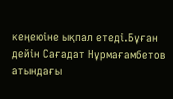кеңеюіне ықпал етеді.Бұған дейін Сағадат Нұрмағамбетов атындағы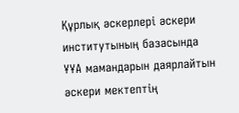Құрлық әскерлері әскери институтының базасында ҰҰА мамандарын даярлайтын әскери мектептің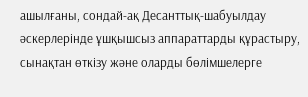ашылғаны, сондай-ақ Десанттық-шабуылдау әскерлерінде ұшқышсыз аппараттарды құрастыру, сынақтан өткізу және оларды бөлімшелерге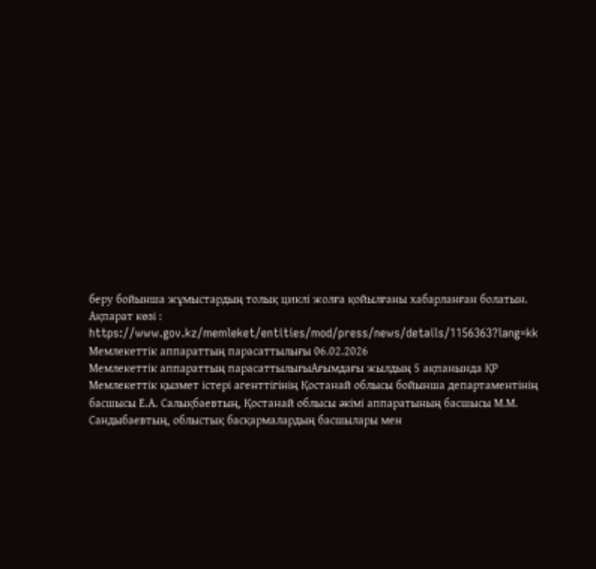беру бойынша жұмыстардың толық циклі жолға қойылғаны хабарланған болатын. Ақпарат көзі : https://www.gov.kz/memleket/entities/mod/press/news/details/1156363?lang=kk
Мемлекеттік аппараттың парасаттылығы 06.02.2026
Мемлекеттік аппараттың парасаттылығыАғымдағы жылдың 5 ақпанында ҚР Мемлекеттік қызмет істері агенттігінің Қостанай облысы бойынша департаментінің басшысы Е.А. Салықбаевтың, Қостанай облысы әкімі аппаратының басшысы М.М. Сандыбаевтың, облыстық басқармалардың басшылары мен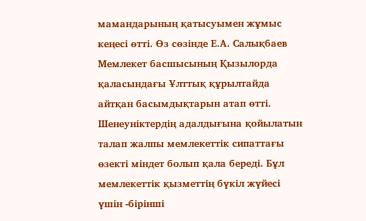мамандарының қатысуымен жұмыс кеңесі өтті. Өз сөзінде Е.А. Салықбаев Мемлекет басшысының Қызылорда қаласындағы Ұлттық құрылтайда айтқан басымдықтарын атап өтті. Шенеуніктердің адалдығына қойылатын талап жалпы мемлекеттік сипаттағы өзекті міндет болып қала береді. Бұл мемлекеттік қызметтің бүкіл жүйесі үшін -бірінші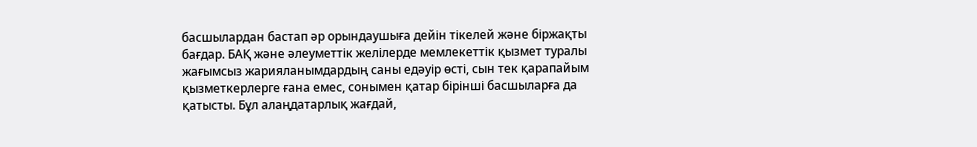басшылардан бастап әр орындаушыға дейін тікелей және біржақты бағдар. БАҚ және әлеуметтік желілерде мемлекеттік қызмет туралы жағымсыз жарияланымдардың саны едәуір өсті, сын тек қарапайым қызметкерлерге ғана емес, сонымен қатар бірінші басшыларға да қатысты. Бұл алаңдатарлық жағдай,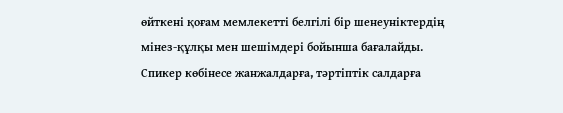өйткені қоғам мемлекетті белгілі бір шенеуніктердің мінез-құлқы мен шешімдері бойынша бағалайды. Спикер көбінесе жанжалдарға, тәртіптік салдарға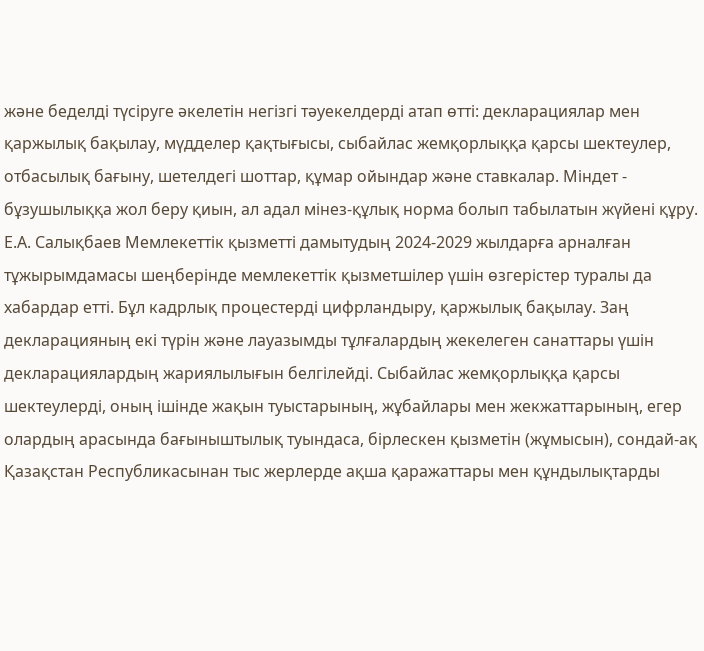және беделді түсіруге әкелетін негізгі тәуекелдерді атап өтті: декларациялар мен қаржылық бақылау, мүдделер қақтығысы, сыбайлас жемқорлыққа қарсы шектеулер, отбасылық бағыну, шетелдегі шоттар, құмар ойындар және ставкалар. Міндет - бұзушылыққа жол беру қиын, ал адал мінез-құлық норма болып табылатын жүйені құру. Е.А. Салықбаев Мемлекеттік қызметті дамытудың 2024-2029 жылдарға арналған тұжырымдамасы шеңберінде мемлекеттік қызметшілер үшін өзгерістер туралы да хабардар етті. Бұл кадрлық процестерді цифрландыру, қаржылық бақылау. Заң декларацияның екі түрін және лауазымды тұлғалардың жекелеген санаттары үшін декларациялардың жариялылығын белгілейді. Сыбайлас жемқорлыққа қарсы шектеулерді, оның ішінде жақын туыстарының, жұбайлары мен жекжаттарының, егер олардың арасында бағыныштылық туындаса, бірлескен қызметін (жұмысын), сондай-ақ Қазақстан Республикасынан тыс жерлерде ақша қаражаттары мен құндылықтарды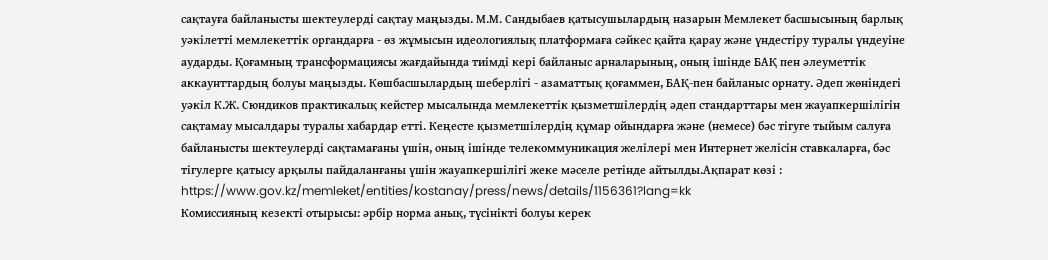сақтауға байланысты шектеулерді сақтау маңызды. М.М. Сандыбаев қатысушылардың назарын Мемлекет басшысының барлық уәкілетті мемлекеттік органдарға - өз жұмысын идеологиялық платформаға сәйкес қайта қарау және үндестіру туралы үндеуіне аударды. Қоғамның трансформациясы жағдайында тиімді кері байланыс арналарының, оның ішінде БАҚ пен әлеуметтік аккаунттардың болуы маңызды. Көшбасшылардың шеберлігі - азаматтық қоғаммен, БАҚ-пен байланыс орнату. Әдеп жөніндегі уәкіл К.Ж. Сюндиков практикалық кейстер мысалында мемлекеттік қызметшілердің әдеп стандарттары мен жауапкершілігін сақтамау мысалдары туралы хабардар етті. Кеңесте қызметшілердің құмар ойындарға және (немесе) бәс тігуге тыйым салуға байланысты шектеулерді сақтамағаны үшін, оның ішінде телекоммуникация желілері мен Интернет желісін ставкаларға, бәс тігулерге қатысу арқылы пайдаланғаны үшін жауапкершілігі жеке мәселе ретінде айтылды.Ақпарат көзі : https://www.gov.kz/memleket/entities/kostanay/press/news/details/1156361?lang=kk
Комиссияның кезекті отырысы: әрбір норма анық, түсінікті болуы керек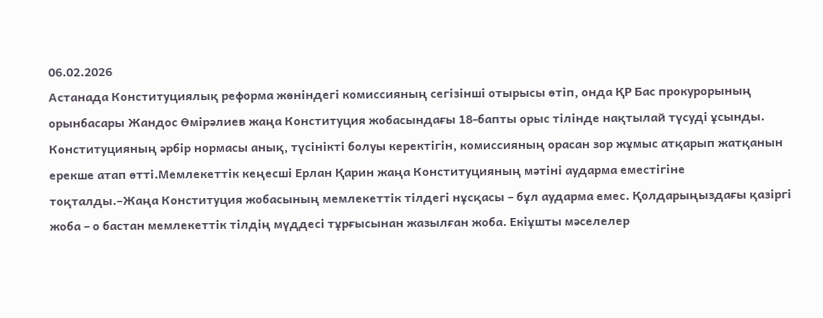06.02.2026
Астанада Конституциялық реформа жөніндегі комиссияның сегізінші отырысы өтіп, онда ҚР Бас прокурорының орынбасары Жандос Өмірәлиев жаңа Конституция жобасындағы 18-бапты орыс тілінде нақтылай түсуді ұсынды. Конституцияның әрбір нормасы анық, түсінікті болуы керектігін, комиссияның орасан зор жұмыс атқарып жатқанын ерекше атап өтті.Мемлекеттік кеңесші Ерлан Қарин жаңа Конституцияның мәтіні аударма еместігіне тоқталды.–Жаңа Конституция жобасының мемлекеттік тілдегі нұсқасы – бұл аударма емес. Қолдарыңыздағы қазіргі жоба – о бастан мемлекеттік тілдің мүддесі тұрғысынан жазылған жоба. Екіұшты мәселелер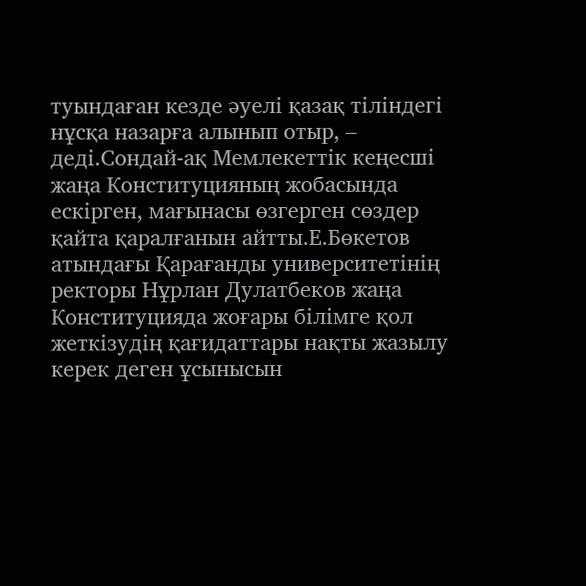туындаған кезде әуелі қазақ тіліндегі нұсқа назарға алынып отыр, – деді.Сондай-ақ Мемлекеттік кеңесші жаңа Конституцияның жобасында ескірген, мағынасы өзгерген сөздер қайта қаралғанын айтты.Е.Бөкетов атындағы Қарағанды университетінің ректоры Нұрлан Дулатбеков жаңа Конституцияда жоғары білімге қол жеткізудің қағидаттары нақты жазылу керек деген ұсынысын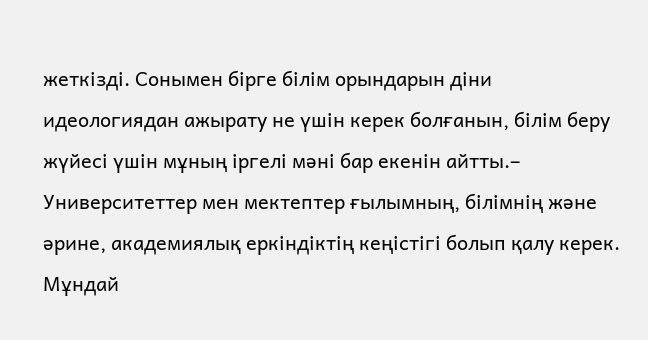жеткізді. Сонымен бірге білім орындарын діни идеологиядан ажырату не үшін керек болғанын, білім беру жүйесі үшін мұның іргелі мәні бар екенін айтты.– Университеттер мен мектептер ғылымның, білімнің және әрине, академиялық еркіндіктің кеңістігі болып қалу керек. Мұндай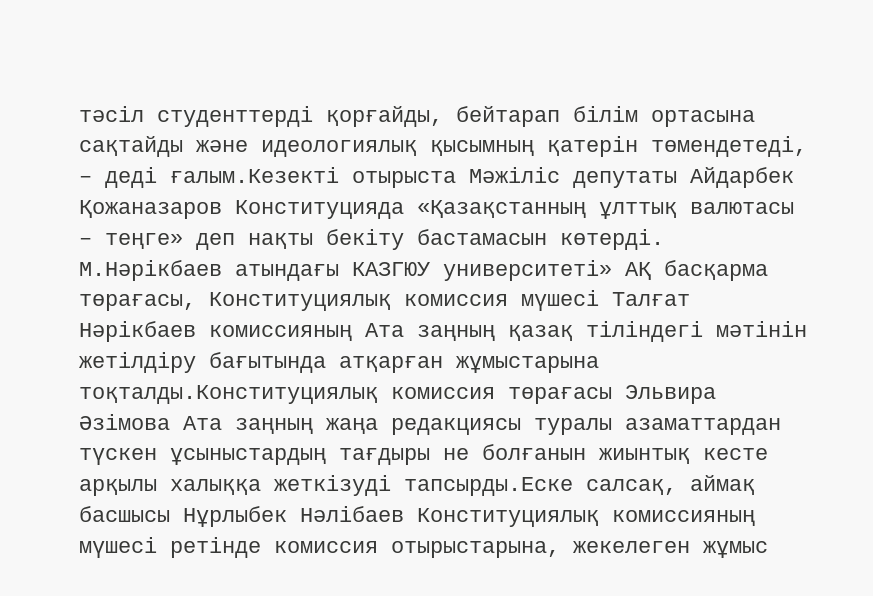тәсіл студенттерді қорғайды, бейтарап білім ортасына сақтайды және идеологиялық қысымның қатерін төмендетеді, – деді ғалым.Кезекті отырыста Мәжіліс депутаты Айдарбек Қожаназаров Конституцияда «Қазақстанның ұлттық валютасы – теңге» деп нақты бекіту бастамасын көтерді. М.Нәрікбаев атындағы КАЗГЮУ университеті» АҚ басқарма төрағасы, Конституциялық комиссия мүшесі Талғат Нәрікбаев комиссияның Ата заңның қазақ тіліндегі мәтінін жетілдіру бағытында атқарған жұмыстарына тоқталды.Конституциялық комиссия төрағасы Эльвира Әзімова Ата заңның жаңа редакциясы туралы азаматтардан түскен ұсыныстардың тағдыры не болғанын жиынтық кесте арқылы халыққа жеткізуді тапсырды.Еске салсақ, аймақ басшысы Нұрлыбек Нәлібаев Конституциялық комиссияның мүшесі ретінде комиссия отырыстарына, жекелеген жұмыс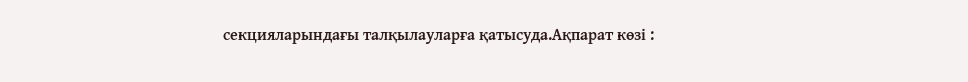секцияларындағы талқылауларға қатысуда.Ақпарат көзі :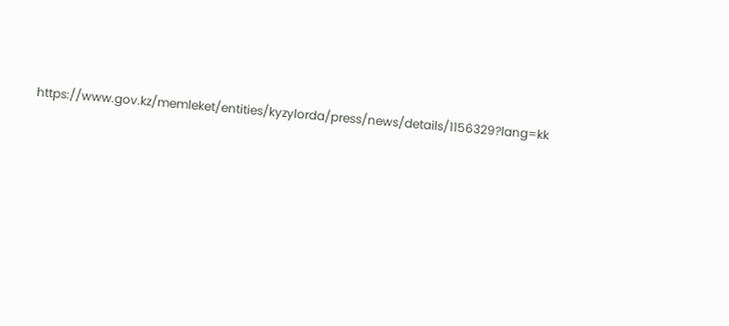https://www.gov.kz/memleket/entities/kyzylorda/press/news/details/1156329?lang=kk